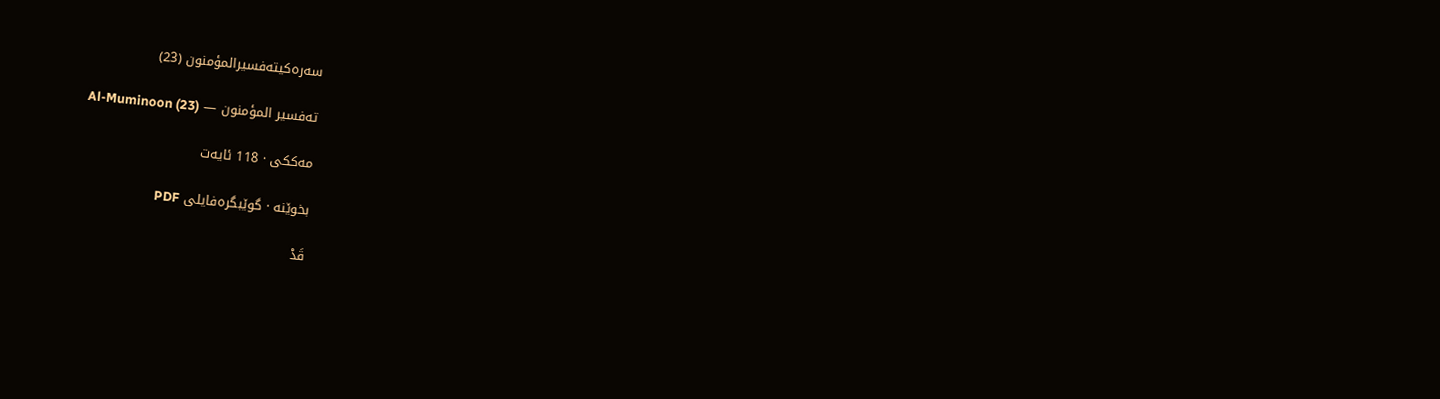سەرەکیتەفسیرالمؤمنون (23)

تەفسیر المؤمنون — Al-Muminoon (23)

مەککی · 118 ئایەت

بخوێنە · گوێبگرەفایلی PDF

قَدْ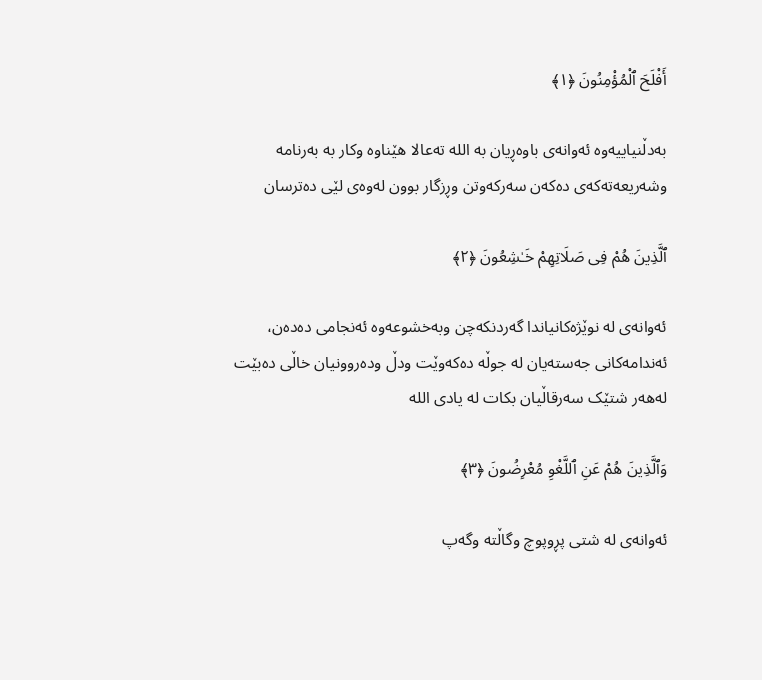أَفْلَحَ ٱلْمُؤْمِنُونَ ﴿١﴾

بەدڵنیاییەوە ئەوانەی باوەڕیان بە اللە تەعالا ھێناوە وکار بە بەرنامە وشەریعەتەکەی دەکەن سەرکەوتن وڕزگار بوون لەوەی لێی دەترسان

ٱلَّذِينَ هُمْ فِى صَلَاتِهِمْ خَـٰشِعُونَ ﴿٢﴾

ئەوانەی لە نوێژەکانیاندا گەردنکەچن وبەخشوعەوە ئەنجامی دەدەن، ئەندامەکانی جەستەیان لە جوڵە دەکەوێت ودڵ ودەروونیان خاڵی دەبێت لەھەر شتێک سەرقاڵیان بکات لە یادی اللە

وَٱلَّذِينَ هُمْ عَنِ ٱللَّغْوِ مُعْرِضُونَ ﴿٣﴾

ئەوانەی لە شتی پڕوپوچ وگاڵتە وگەپ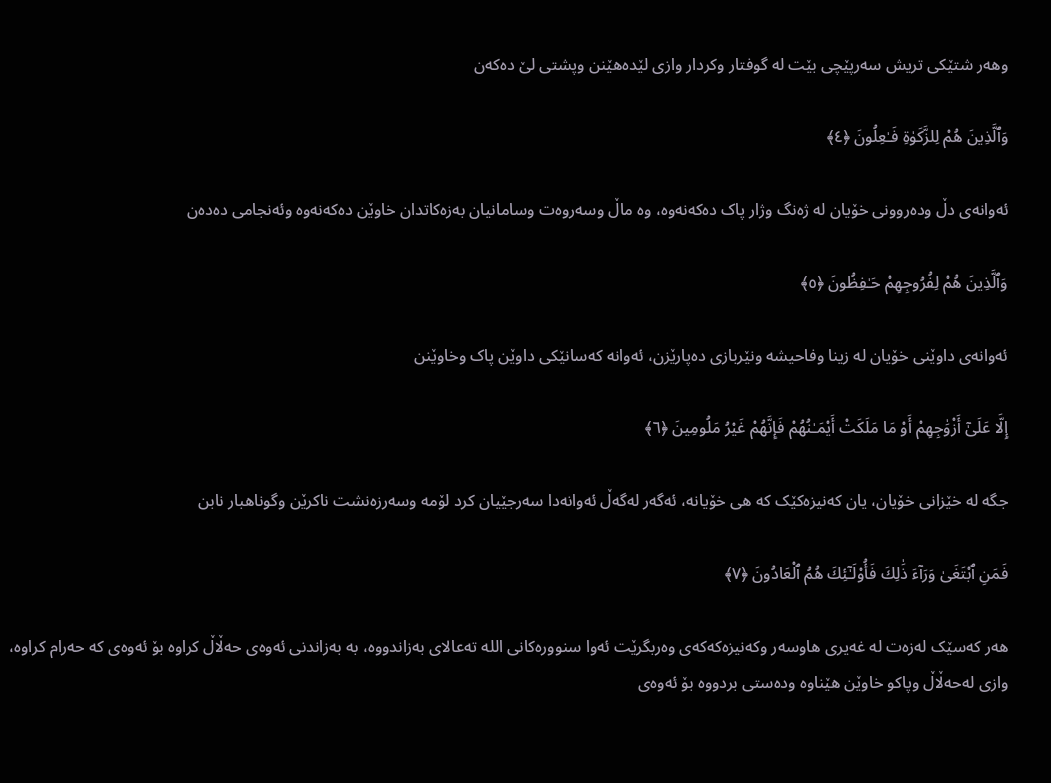وھەر شتێکی تریش سەرپێچی بێت لە گوفتار وکردار وازی لێدەھێنن وپشتی لێ دەکەن

وَٱلَّذِينَ هُمْ لِلزَّكَوٰةِ فَـٰعِلُونَ ﴿٤﴾

ئەوانەی دڵ ودەروونی خۆیان لە ژەنگ وژار پاک دەکەنەوە، وە ماڵ وسەروەت وسامانیان بەزەکاتدان خاوێن دەکەنەوە وئەنجامی دەدەن

وَٱلَّذِينَ هُمْ لِفُرُوجِهِمْ حَـٰفِظُونَ ﴿٥﴾

ئەوانەی داوێنی خۆیان لە زینا وفاحیشە ونێربازی دەپارێزن، ئەوانە کەسانێکی داوێن پاک وخاوێنن

إِلَّا عَلَىٰٓ أَزْوَٰجِهِمْ أَوْ مَا مَلَكَتْ أَيْمَـٰنُهُمْ فَإِنَّهُمْ غَيْرُ مَلُومِينَ ﴿٦﴾

جگە لە خێزانی خۆیان، یان کەنیزەکێک کە ھی خۆیانە، ئەگەر لەگەڵ ئەوانەدا سەرجێیان کرد لۆمە وسەرزەنشت ناکرێن وگوناھبار نابن

فَمَنِ ٱبْتَغَىٰ وَرَآءَ ذَٰلِكَ فَأُو۟لَـٰٓئِكَ هُمُ ٱلْعَادُونَ ﴿٧﴾

ھەر کەسێک لەزەت لە غەیری ھاوسەر وکەنیزەکەکەی وەربگرێت ئەوا سنوورەکانی اللە تەعالای بەزاندووە، بە بەزاندنی ئەوەی حەڵاڵ کراوە بۆ ئەوەی کە حەرام کراوە، وازی لەحەڵاڵ وپاکو خاوێن ھێناوە ودەستی بردووە بۆ ئەوەی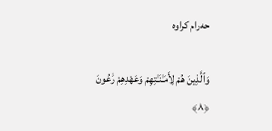حەرام کراوە

وَٱلَّذِينَ هُمْ لِأَمَـٰنَـٰتِهِمْ وَعَهْدِهِمْ رَٰعُونَ ﴿٨﴾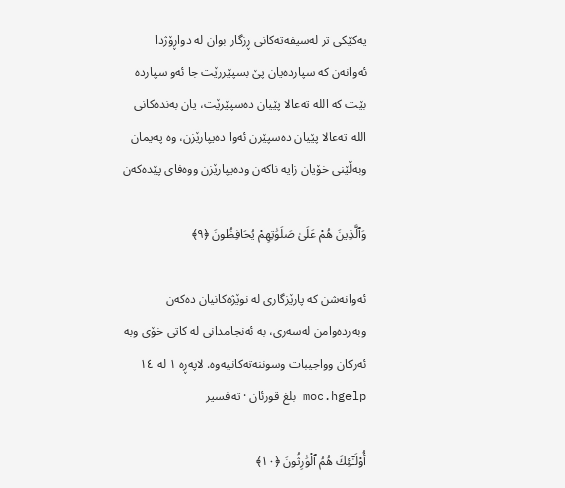یەکێکی تر لەسیفەتەکانی ڕزگار بوان لە دواڕۆژدا ئەوانەن کە سپاردەیان پێ بسپێررێت جا ئەو سپاردە بێت کە اللە تەعالا پێیان دەسپێرێت، یان بەندەکانی اللە تەعالا پێیان دەسپێرن ئەوا دەیپارێزن، وە پەیمان وبەڵێنی خۆیان زایە ناکەن ودەیپارێزن ووەفای پێدەکەن

وَٱلَّذِينَ هُمْ عَلَىٰ صَلَوَٰتِهِمْ يُحَافِظُونَ ﴿٩﴾

ئەوانەشن کە پارێزگاری لە نوێژەکانیان دەکەن وبەردەوامن لەسەری، بە ئەنجامدانی لە کاتی خۆی وبە ئەرکان وواجیبات وسوننەتەکانیەوە. لاپەڕە ١ لە ١٤ moc.hgelp بلغ قورئان · تەفسیر

أُو۟لَـٰٓئِكَ هُمُ ٱلْوَٰرِثُونَ ﴿١٠﴾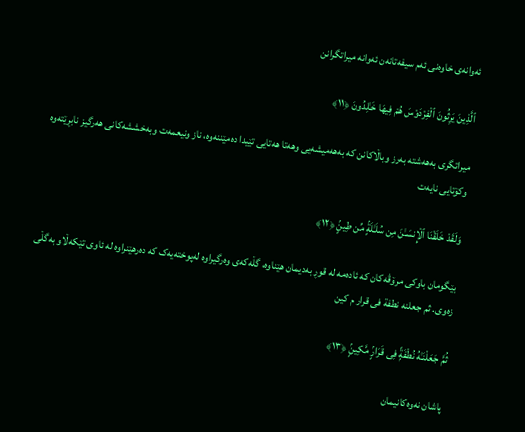ئەوانەی خاوەنی ئەم سیفەتانەن ئەوانە میراتگرانن

ٱلَّذِينَ يَرِثُونَ ٱلْفِرْدَوْسَ هُمْ فِيهَا خَـٰلِدُونَ ﴿١١﴾

میراتگری بەھەشتە بەرز وباڵاکانن کە بەھەمیشەیی وھەتا ھەتایی تێیدا دەمێننەوە، ناز ونیعمەت وبەخششەکانی ھەرگیز نابڕێتەوە وکۆتایی نایەت

وَلَقَدْ خَلَقْنَا ٱلْإِنسَـٰنَ مِن سُلَـٰلَةٍۢ مِّن طِينٍۢ ﴿١٢﴾

بێگومان باوکی مرۆڤەکان کە ئادەمە لە قوڕ بەدیمان ھێناوە، گڵەکەی وەرگیراوە لەپوختەیەک کە دەرھێنراوە لە ئاوی تێکەڵاو بەگڵی زەوی. ثم جعلنه نطفة فى قرار م كين

ثُمَّ جَعَلْنَـٰهُ نُطْفَةًۭ فِى قَرَارٍۢ مَّكِينٍۢ ﴿١٣﴾

پاشان نەوەکانیمان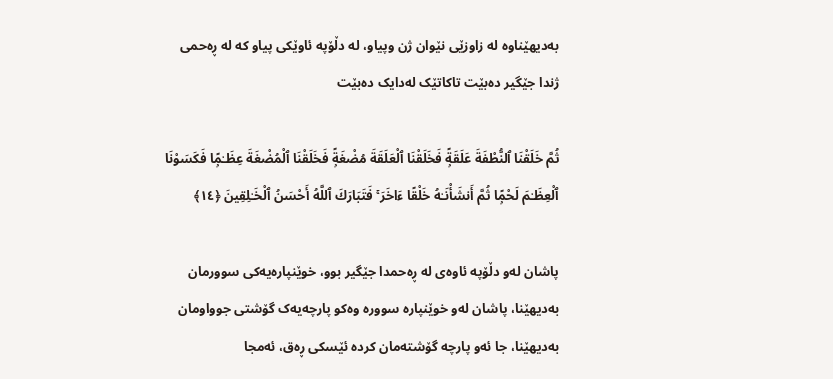بەدیھێناوە لە زاوزێی نێوان ژن وپیاو، لە دڵۆپە ئاوێکی پیاو کە لە ڕەحمی ژندا جێگیر دەبێت تاکاتێک لەدایک دەبێت

ثُمَّ خَلَقْنَا ٱلنُّطْفَةَ عَلَقَةًۭ فَخَلَقْنَا ٱلْعَلَقَةَ مُضْغَةًۭ فَخَلَقْنَا ٱلْمُضْغَةَ عِظَـٰمًۭا فَكَسَوْنَا ٱلْعِظَـٰمَ لَحْمًۭا ثُمَّ أَنشَأْنَـٰهُ خَلْقًا ءَاخَرَ ۚ فَتَبَارَكَ ٱللَّهُ أَحْسَنُ ٱلْخَـٰلِقِينَ ﴿١٤﴾

پاشان لەو دڵۆپە ئاوەی لە ڕەحمدا جێگیر بوو، خوێنپارەیەکی سوورمان بەدیھێنا، پاشان لەو خوێنپارە سوورە وەكو پارچەیەک گۆشتی جوواومان بەدیھێنا، جا ئەو پارچە گۆشتەمان کردە ئێسکی ڕەق، ئەمجا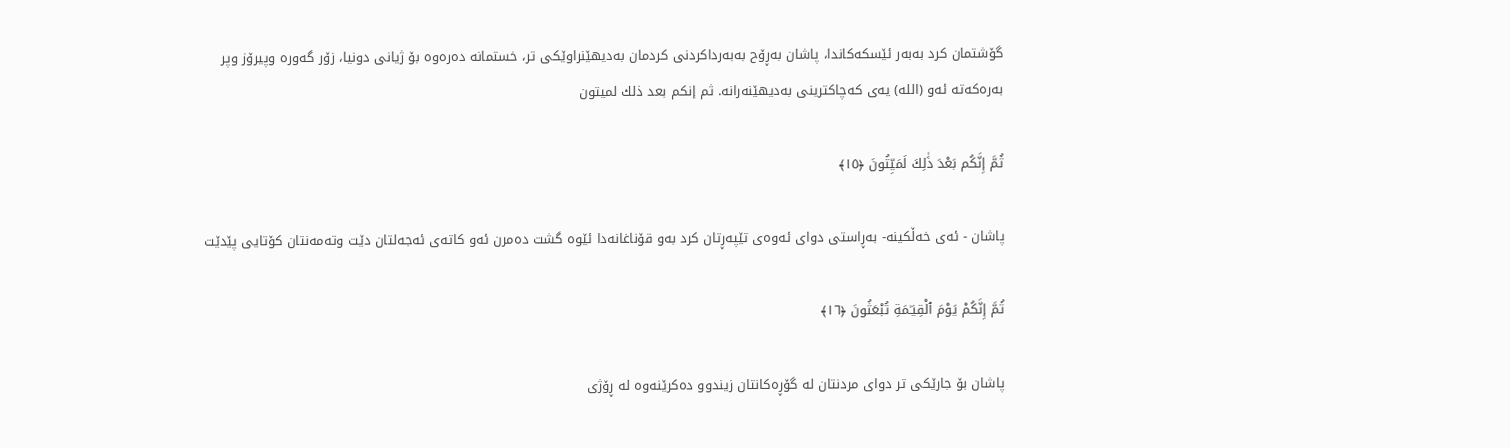گۆشتمان کرد بەبەر ئێسکەکاندا، پاشان بەڕۆح بەبەرداکردنی کردمان بەدیھێنراوێکی تر، خستمانە دەرەوە بۆ ژیانی دونیا، زۆر گەورە وپیرۆز وپر بەرەکەتە ئەو (اللە) یەی کەچاکترینی بەدیھێنەرانە. ثم إنكم بعد ذلك لميتون

ثُمَّ إِنَّكُم بَعْدَ ذَٰلِكَ لَمَيِّتُونَ ﴿١٥﴾

پاشان - ئەی خەڵکینە- بەڕاستی دوای ئەوەی تێپەڕتان کرد بەو قۆناغانەدا ئێوە گشت دەمرن ئەو کاتەی ئەجەلتان دێت وتەمەنتان کۆتایی پێدێت

ثُمَّ إِنَّكُمْ يَوْمَ ٱلْقِيَـٰمَةِ تُبْعَثُونَ ﴿١٦﴾

پاشان بۆ جارێکی تر دوای مردنتان لە گۆڕەکانتان زیندوو دەکرێنەوە لە ڕۆژی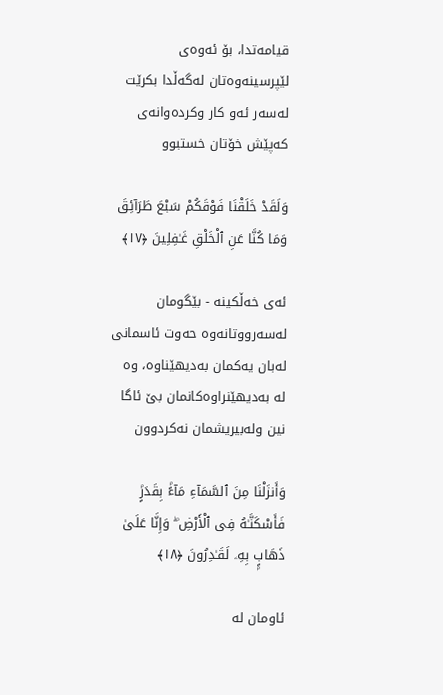قیامەتدا، بۆ ئەوەی لێپرسینەوەتان لەگەڵدا بکرێت لەسەر ئەو کار وکردەوانەی کەپێش خۆتان خستبوو

وَلَقَدْ خَلَقْنَا فَوْقَكُمْ سَبْعَ طَرَآئِقَ وَمَا كُنَّا عَنِ ٱلْخَلْقِ غَـٰفِلِينَ ﴿١٧﴾

ئەی خەڵکینە - بێگومان لەسەرووتانەوە حەوت ئاسمانی لەبان یەکمان بەدیھێناوە، وە لە بەدیھێنراوەکانمان بێ ئاگا نین ولەبیریشمان نەکردوون

وَأَنزَلْنَا مِنَ ٱلسَّمَآءِ مَآءًۢ بِقَدَرٍۢ فَأَسْكَنَّـٰهُ فِى ٱلْأَرْضِ ۖ وَإِنَّا عَلَىٰ ذَهَابٍۭ بِهِۦ لَقَـٰدِرُونَ ﴿١٨﴾

ئاومان لە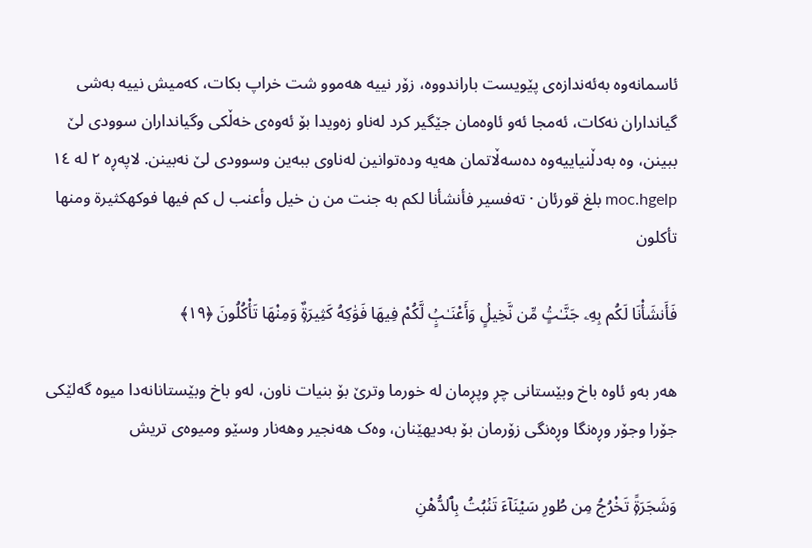ئاسمانەوە بەئەندازەی پێویست باراندووە، زۆر نییە ھەموو شت خراپ بکات، کەمیش نییە بەشی گیانداران نەکات، ئەمجا ئەو ئاوەمان جێگیر کرد لەناو زەویدا بۆ ئەوەی خەڵکی وگیانداران سوودی لێ ببینن، وە بەدڵنیاییەوە دەسەڵاتمان ھەیە ودەتوانین لەناوی ببەین وسوودی لێ نەبینن. لاپەڕە ٢ لە ١٤ moc.hgelp بلغ قورئان · تەفسیر فأنشأنا لكم به جنت من ن خيل وأعنب ل كم فيها فوكهكثيرة ومنها تأكلون

فَأَنشَأْنَا لَكُم بِهِۦ جَنَّـٰتٍۢ مِّن نَّخِيلٍۢ وَأَعْنَـٰبٍۢ لَّكُمْ فِيهَا فَوَٰكِهُ كَثِيرَةٌۭ وَمِنْهَا تَأْكُلُونَ ﴿١٩﴾

ھەر بەو ئاوە باخ وبێستانی چڕ وپڕمان لە خورما وترێ بۆ بنیات ناون، لەو باخ وبێستانانەدا میوە گەلێکی جۆرا وجۆر وڕەنگا وڕەنگی زۆرمان بۆ بەدیھێنان، وەک ھەنجیر وھەنار وسێو ومیوەی تریش

وَشَجَرَةًۭ تَخْرُجُ مِن طُورِ سَيْنَآءَ تَنۢبُتُ بِٱلدُّهْنِ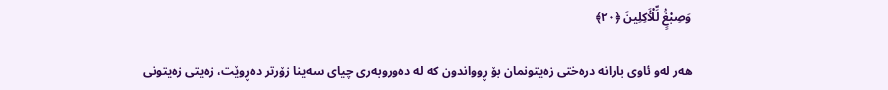وَصِبْغٍۢ لِّلْـَٔاكِلِينَ ﴿٢٠﴾

ھەر لەو ئاوی بارانە درەختی زەیتونمان بۆ ڕوواندون کە لە دەوروبەری چیای سەینا زۆرتر دەڕوێت، زەیتی زەیتونی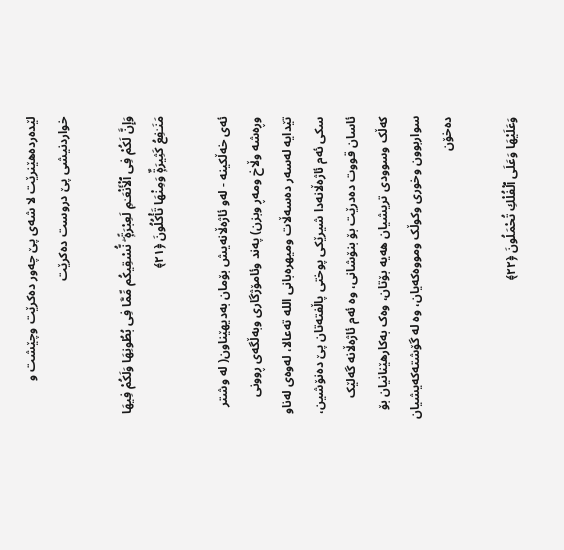لێدەردەھێنرێت لا شەی پێ چەور دەکرێت وچێشت و خواردنیشی پێ دروست دەکرێت

وَإِنَّ لَكُمْ فِى ٱلْأَنْعَـٰمِ لَعِبْرَةًۭ ۖ نُّسْقِيكُم مِّمَّا فِى بُطُونِهَا وَلَكُمْ فِيهَا مَنَـٰفِعُ كَثِيرَةٌۭ وَمِنْهَا تَأْكُلُونَ ﴿٢١﴾

ئەی خەڵکینە - لەو ئاژەڵانەیش بۆمان بەدیھێناون( لە وشتر وڕەشە وڵاخ ومەڕ وبزن) پەند وئامۆژگاری وبەڵگەی ڕوونی تێدایە لەسەر دەسەڵات ومیھرەبانی اللە تەعالا، لەوەی لەناو سکی ئەم ئاژەڵانەدا شیرێکی پوختی پاڵفتەتان پێ دەنۆشین، ئاسان قووت دەدرێت بۆ بنۆشانی، وە ئەم ئاژەڵانە گەلێک کەڵک وسوودی تریشیان ھەیە بۆتان، وەک بەکارھێنانیان بۆ سواربوون وخوری وکوڵک ومووەکەیان، وە لە گۆشتەکەیشیان دەخۆن

وَعَلَيْهَا وَعَلَى ٱلْفُلْكِ تُحْمَلُونَ ﴿٢٢﴾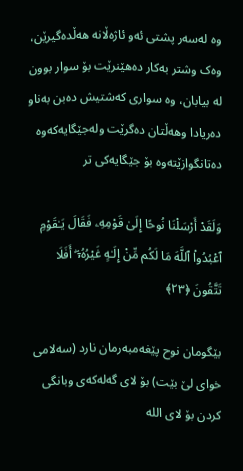وە لەسەر پشتی ئەو ئاژەڵانە ھەڵدەگیرێن، وەک وشتر بەکار دەھێنرێت بۆ سوار بوون لە بیابان، وە سواری کەشتیش دەبن بەناو دەریادا وھەڵتان دەگرێت ولەجێگایەکەوە دەتانگوازێتەوە بۆ جێگایەکی تر

وَلَقَدْ أَرْسَلْنَا نُوحًا إِلَىٰ قَوْمِهِۦ فَقَالَ يَـٰقَوْمِ ٱعْبُدُوا۟ ٱللَّهَ مَا لَكُم مِّنْ إِلَـٰهٍ غَيْرُهُۥٓ ۖ أَفَلَا تَتَّقُونَ ﴿٢٣﴾

بێگومان نوح پێغەمبەرمان نارد (سەلامی خوای لێ بێت) بۆ لای گەلەکەی وبانگی کردن بۆ لای اللە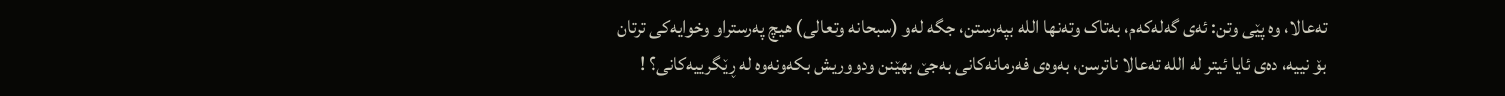تەعالا، وە پێی وتن: ئەی گەلەکەم، بەتاک وتەنھا اللە بپەرستن، جگە لەو (سبحانە وتعالی) ھیچ پەرستراو وخوایەکی ترتان بۆ نییە، دەی ئایا ئیتر لە اللە تەعالا ناترسن، بەوەی فەرمانەکانی بەجێ بھێنن ودووریش بکەونەوە لە ڕێگرییەکانی؟ !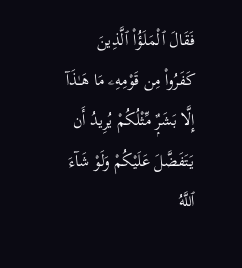فَقَالَ ٱلْمَلَؤُا۟ ٱلَّذِينَ كَفَرُوا۟ مِن قَوْمِهِۦ مَا هَـٰذَآ إِلَّا بَشَرٌۭ مِّثْلُكُمْ يُرِيدُ أَن يَتَفَضَّلَ عَلَيْكُمْ وَلَوْ شَآءَ ٱللَّهُ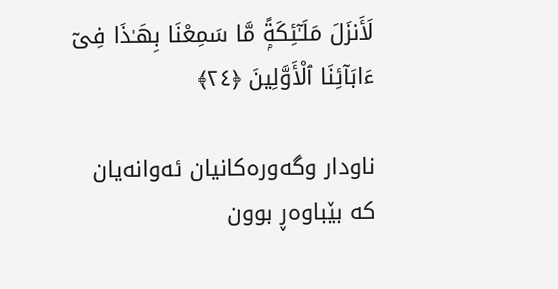لَأَنزَلَ مَلَـٰٓئِكَةًۭ مَّا سَمِعْنَا بِهَـٰذَا فِىٓ ءَابَآئِنَا ٱلْأَوَّلِينَ ﴿٢٤﴾

ناودار وگەورەکانیان ئەوانەیان کە بێباوەڕ بوون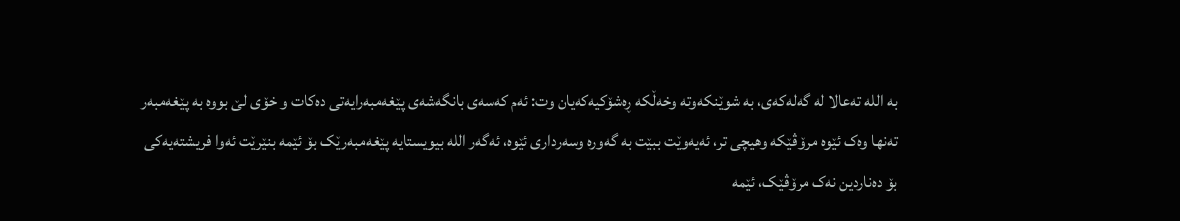بە اللە تەعالا لە گەلەکەی، بە شوێنکەوتە وخەڵکە ڕەشۆکیەکەیان وت: ئەم کەسەی بانگەشەی پێغەمبەرایەتی دەکات و خۆی لێ بووە بە پێغەمبەر تەنھا وەک ئێوە مرۆڤێکە وھیچی تر، ئەیەوێت ببێت بە گەورە وسەرداری ئێوە، ئەگەر اللە بیویستایە پێغەمبەرێک بۆ ئێمە بنێرێت ئەوا فریشتەیەکی بۆ دەناردین نەک مرۆڤێک، ئێمە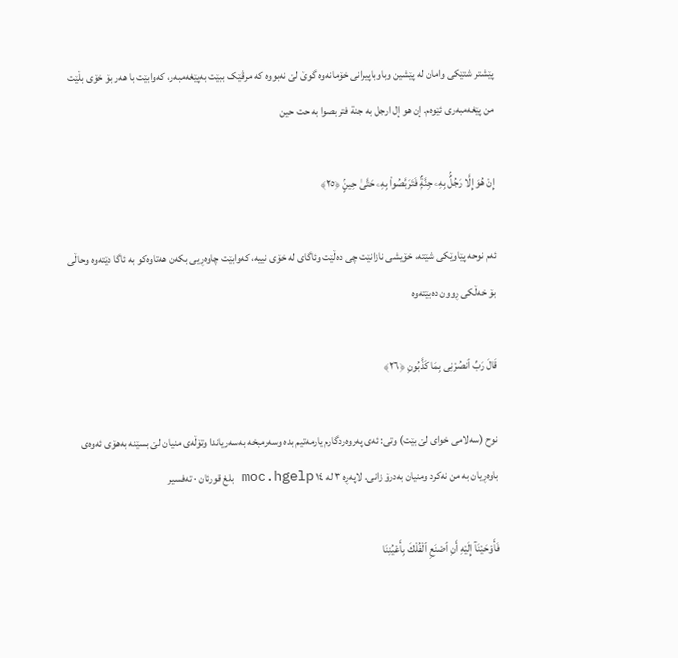پێشتر شتێکی وامان لە پێشین وباوباپیرانی خۆمانەوە گوێ لێ نەبووە کە مرڤێک ببێت بەپێغەمبەر، کەوابێت با ھەر بۆ خۆی بڵێت من پێغەمبەری ئێوەم. إن هو إل ارجل به جنة فتربصوا به حت حين

إِنْ هُوَ إِلَّا رَجُلٌۢ بِهِۦ جِنَّةٌۭ فَتَرَبَّصُوا۟ بِهِۦ حَتَّىٰ حِينٍۢ ﴿٢٥﴾

ئەم نوحە پێاوێکی شێتە، خۆیشی نازانێت چی دەڵێت وئاگای لە خۆی نییە، کەوابێت چاوەڕیی بکەن ھەتاوەکو بە ئاگا دێتەوە وحاڵی بۆ خەڵکی ڕوون دەبێتەوە

قَالَ رَبِّ ٱنصُرْنِى بِمَا كَذَّبُونِ ﴿٢٦﴾

نوح (سەلامی خوای لێ بێت) وتی: ئەی پەروەردگارم یارمەتیم بدە وسەرمبخە بەسەریاندا وتۆڵەی منیان لێ بسێنە بەھۆی ئەوەی باوەڕیان بە من نەکرد ومنیان بەدرۆ زانی. لاپەڕە ٣ لە ١٤ moc.hgelp بلغ قورئان · تەفسیر

فَأَوْحَيْنَآ إِلَيْهِ أَنِ ٱصْنَعِ ٱلْفُلْكَ بِأَعْيُنِنَا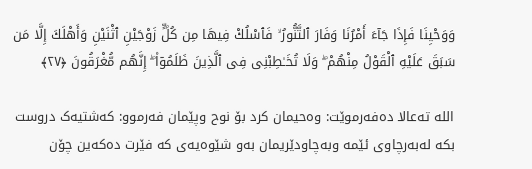وَوَحْيِنَا فَإِذَا جَآءَ أَمْرُنَا وَفَارَ ٱلتَّنُّورُ ۙ فَٱسْلُكْ فِيهَا مِن كُلٍّۢ زَوْجَيْنِ ٱثْنَيْنِ وَأَهْلَكَ إِلَّا مَن سَبَقَ عَلَيْهِ ٱلْقَوْلُ مِنْهُمْ ۖ وَلَا تُخَـٰطِبْنِى فِى ٱلَّذِينَ ظَلَمُوٓا۟ ۖ إِنَّهُم مُّغْرَقُونَ ﴿٢٧﴾

اللە تەعالا دەفەرموێت: وەحیمان کرد بۆ نوح وپێمان فەرموو: کەشتیەک دروست بکە لەبەرچاوی ئێمە وبەچاودێریمان بەو شێوەیەی کە فێرت دەکەین چۆن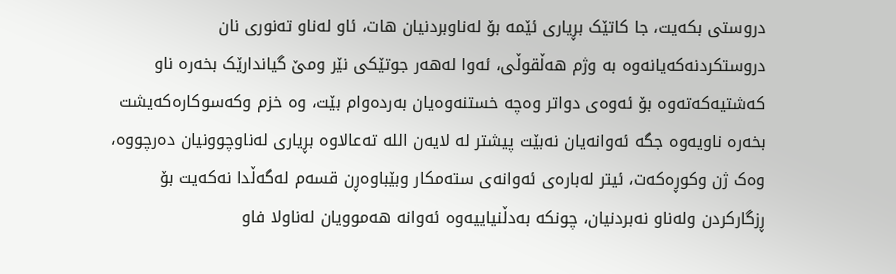دروستی بکەیت، جا کاتێک بڕیاری ئێمە بۆ لەناوبردنیان ھات، ئاو لەناو تەنوری نان دروستکردنەکەیانەوە بە وژم ھەڵقوڵی، ئەوا لەھەر جوتێکی نێر ومێ گیاندارێک بخەرە ناو کەشتیەکەتەوە بۆ ئەوەی دواتر وەچە خستنەوەیان بەردەوام بێت، وە خزم وکەسوکارەکەیشت بخەرە ناویەوە جگە ئەوانەیان نەبێت پیشتر لە لایەن اللە تەعالاوە بڕیاری لەناوچوونیان دەرچووە، وەک ژن وکوڕەکەت، ئیتر لەبارەی ئەوانەی ستەمکار وبێباوەڕن قسەم لەگەڵدا نەکەیت بۆ ڕزگارکردن ولەناو نەبردنیان، چونکە بەدڵنیاییەوە ئەوانە ھەموویان لەناولا فاو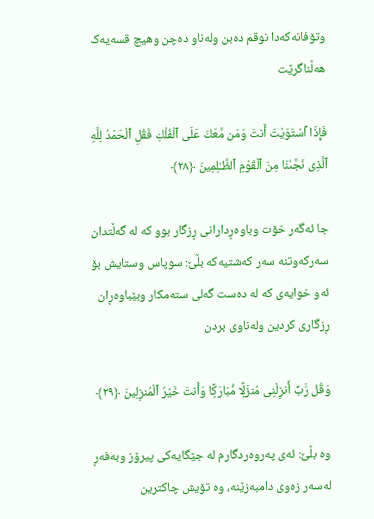وتۆفانەکەدا نوقم دەبن ولەناو دەچن وھیچ قسەیەک ھەڵناگرێت

فَإِذَا ٱسْتَوَيْتَ أَنتَ وَمَن مَّعَكَ عَلَى ٱلْفُلْكِ فَقُلِ ٱلْحَمْدُ لِلَّهِ ٱلَّذِى نَجَّىٰنَا مِنَ ٱلْقَوْمِ ٱلظَّـٰلِمِينَ ﴿٢٨﴾

جا ئەگەر خۆت وباوەڕدارانی ڕزگار بوو کە لە گەڵتدان سەرکەوتنە سەر کەشتیەکە بڵێ: سوپاس وستایش بۆ ئەو خوایەی کە لە دەست گەلی ستەمکار وبێباوەڕان ڕزگاری کردین ولەناوی بردن

وَقُل رَّبِّ أَنزِلْنِى مُنزَلًۭا مُّبَارَكًۭا وَأَنتَ خَيْرُ ٱلْمُنزِلِينَ ﴿٢٩﴾

وە بڵێ: ئەی پەروەردگارم لە جێگایەکی پیرۆز وبەفەڕ لەسەر زەوی دامبەزێنە، وە تۆیش چاکترین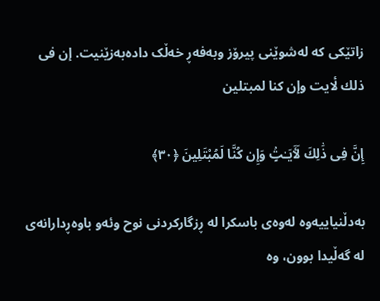زاتێکی کە لەشوێنی پیرۆز وبەفەڕ خەڵک دادەبەزێنیت. إن فى ذلك لٔايت وإن كنا لمبتلين

إِنَّ فِى ذَٰلِكَ لَـَٔايَـٰتٍۢ وَإِن كُنَّا لَمُبْتَلِينَ ﴿٣٠﴾

بەدڵنیاییەوە لەوەی باسکرا لە ڕزگارکردنی نوح وئەو باوەڕدارانەی لە گەڵیدا بوون، وە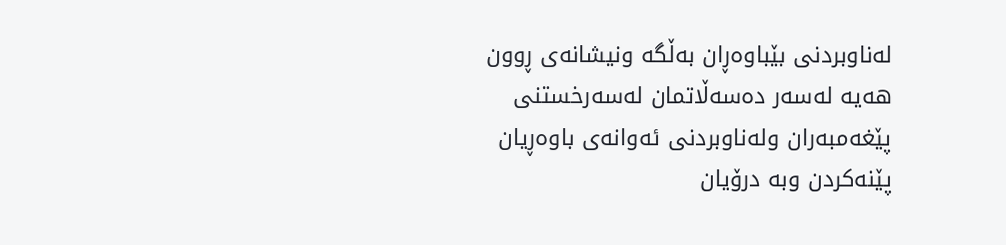لەناوبردنی بێباوەڕان بەڵگە ونیشانەی ڕوون ھەیە لەسەر دەسەڵاتمان لەسەرخستنی پێغەمبەران ولەناوبردنی ئەوانەی باوەڕیان پێنەکردن وبە درۆیان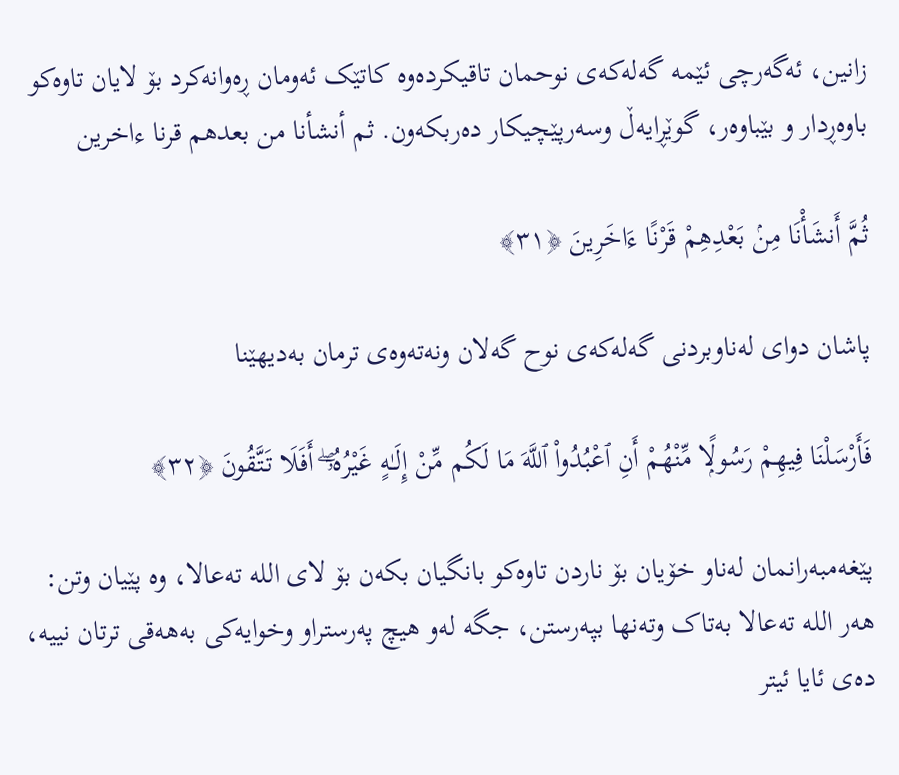زانین، ئەگەرچی ئێمە گەلەکەی نوحمان تاقیکردەوە کاتێک ئەومان ڕەوانەکرد بۆ لایان تاوەکو باوەڕدار و بێباوەر، گوێڕایەڵ وسەرپێچیکار دەربکەون. ثم أنشأنا من بعدهم قرنا ءاخرين

ثُمَّ أَنشَأْنَا مِنۢ بَعْدِهِمْ قَرْنًا ءَاخَرِينَ ﴿٣١﴾

پاشان دوای لەناوبردنی گەلەکەی نوح گەلان ونەتەوەی ترمان بەدیھێنا

فَأَرْسَلْنَا فِيهِمْ رَسُولًۭا مِّنْهُمْ أَنِ ٱعْبُدُوا۟ ٱللَّهَ مَا لَكُم مِّنْ إِلَـٰهٍ غَيْرُهُۥٓ ۖ أَفَلَا تَتَّقُونَ ﴿٣٢﴾

پێغەمبەرانمان لەناو خۆیان بۆ ناردن تاوەکو بانگیان بکەن بۆ لای اللە تەعالا، وە پێیان وتن: ھەر اللە تەعالا بەتاک وتەنھا بپەرستن، جگە لەو ھیچ پەرستراو وخوایەکی بەھەقی ترتان نییە، دەی ئایا ئیتر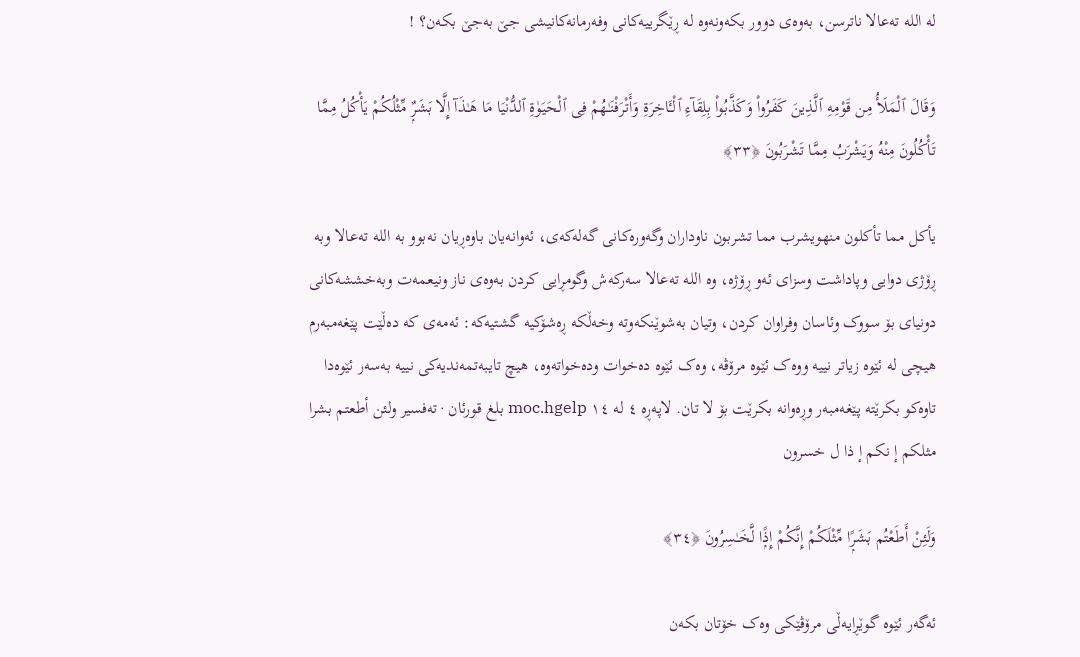لە اللە تەعالا ناترسن، بەوەی دوور بکەونەوە لە ڕێگرییەکانی وفەرمانەکانیشی جێ بەجێ بکەن؟ !

وَقَالَ ٱلْمَلَأُ مِن قَوْمِهِ ٱلَّذِينَ كَفَرُوا۟ وَكَذَّبُوا۟ بِلِقَآءِ ٱلْـَٔاخِرَةِ وَأَتْرَفْنَـٰهُمْ فِى ٱلْحَيَوٰةِ ٱلدُّنْيَا مَا هَـٰذَآ إِلَّا بَشَرٌۭ مِّثْلُكُمْ يَأْكُلُ مِمَّا تَأْكُلُونَ مِنْهُ وَيَشْرَبُ مِمَّا تَشْرَبُونَ ﴿٣٣﴾

يأكل مما تأكلون منهويشرب مما تشربون ناوداران وگەورەکانی گەلەکەی، ئەوانەیان باوەڕیان نەبوو بە اللە تەعالا وبە ڕۆژی دوایی وپاداشت وسزای ئەو ڕۆژە، وە اللە تەعالا سەرکەش وگومڕایی کردن بەوەی ناز ونیعمەت وبەخششەکانی دونیای بۆ سووک وئاسان وفراوان کردن، وتیان بەشوێنکەوتە وخەڵکە ڕەشۆکیە گشتیەکە: ئەمەی کە دەڵێت پێغەمبەرم ھیچی لە ئێوە زیاتر نییە ووەک ئێوە مرۆڤە، وەک ئێوە دەخوات ودەخواتەوە، ھیچ تایبەتمەندیەکی نییە بەسەر ئێوەدا تاوەکو بکرێتە پێغەمبەر وڕەوانە بکرێت بۆ لا تان. لاپەڕە ٤ لە ١٤ moc.hgelp بلغ قورئان · تەفسیر ولئن أطعتم بشرا مثلكم إ نكم إ ذا ل خسرون

وَلَئِنْ أَطَعْتُم بَشَرًۭا مِّثْلَكُمْ إِنَّكُمْ إِذًۭا لَّخَـٰسِرُونَ ﴿٣٤﴾

ئەگەر ئێوە گوێڕایەڵی مرۆڤێکی وەک خۆتان بکەن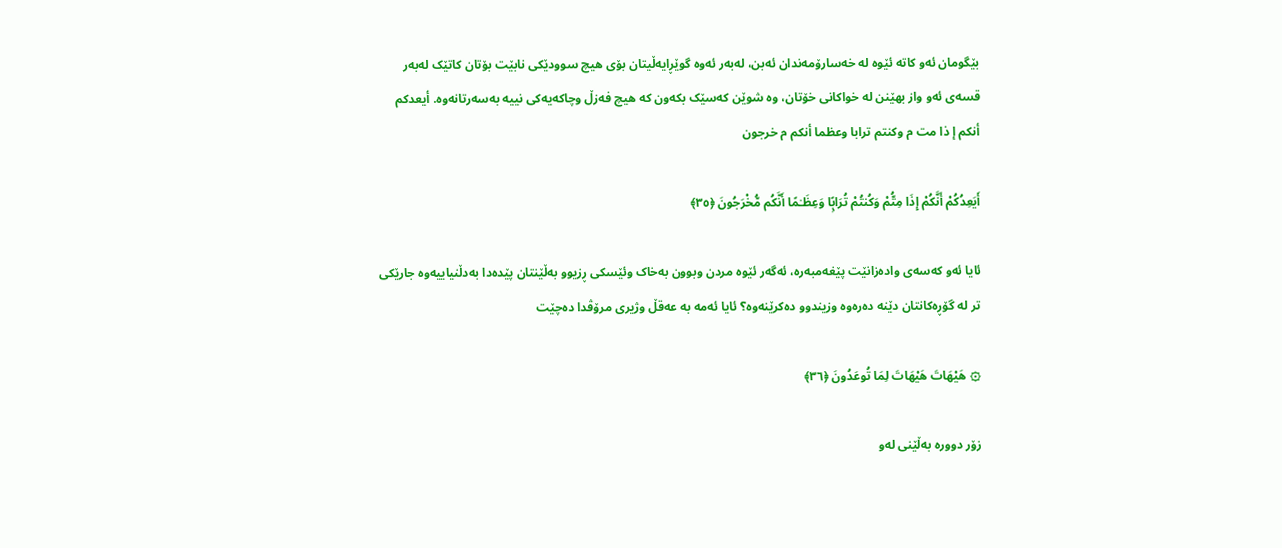بێگومان ئەو کاتە ئێوە لە خەسارۆمەندان ئەبن، لەبەر ئەوە گوێڕایەڵیتان بۆی ھیچ سوودێکی نابێت بۆتان کاتێک لەبەر قسەی ئەو واز بھێنن لە خواکانی خۆتان، وە شوێن کەسێک بکەون کە ھیچ فەزڵ وچاکەیەکی نییە بەسەرتانەوە. أيعدكم أنكم إ ذا مت م وكنتم ترابا وعظما أنكم م خرجون

أَيَعِدُكُمْ أَنَّكُمْ إِذَا مِتُّمْ وَكُنتُمْ تُرَابًۭا وَعِظَـٰمًا أَنَّكُم مُّخْرَجُونَ ﴿٣٥﴾

ئایا ئەو کەسەی وادەزانێت پێغەمبەرە، ئەگەر ئێوە مردن وبوون بەخاک وئێسکی ڕزیوو بەڵێنتان پێدەدا بەدڵنیاییەوە جارێکی تر لە گۆڕەکانتان دێنە دەرەوە وزیندوو دەکرێنەوە؟ ئایا ئەمە بە عەقڵ وژیری مرۆڤدا دەچێت

۞ هَيْهَاتَ هَيْهَاتَ لِمَا تُوعَدُونَ ﴿٣٦﴾

زۆر دوورە بەڵێنی لەو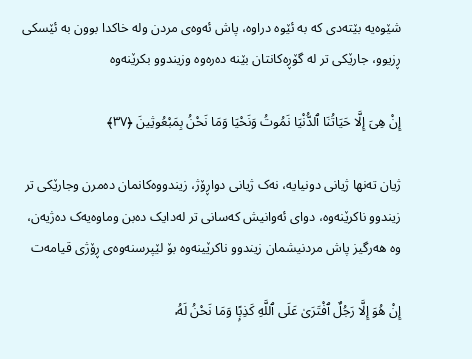شێوەیە بێتەدی کە بە ئێوە دراوە، پاش ئەوەی مردن ولە خاکدا بوون بە ئێسکی ڕزیوو، جارێکی تر لە گۆڕەکانتان بێنە دەرەوە وزیندوو بکرێنەوە

إِنْ هِىَ إِلَّا حَيَاتُنَا ٱلدُّنْيَا نَمُوتُ وَنَحْيَا وَمَا نَحْنُ بِمَبْعُوثِينَ ﴿٣٧﴾

ژیان تەنھا ژیانی دونیایە، نەک ژیانی دواڕۆژ، زیندووەکانمان دەمرن وجارێکی تر زیندوو ناکرێنەوە، دوای ئەوانیش کەسانی تر لەدایک دەبن وماوەیەک دەژیەن، وە ھەرگیز پاش مردنیشمان زیندوو ناکرێینەوە بۆ لێپرسنەوەی ڕۆژی قیامەت

إِنْ هُوَ إِلَّا رَجُلٌ ٱفْتَرَىٰ عَلَى ٱللَّهِ كَذِبًۭا وَمَا نَحْنُ لَهُۥ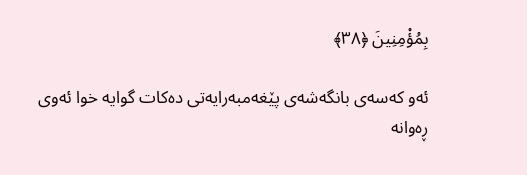بِمُؤْمِنِينَ ﴿٣٨﴾

ئەو کەسەی بانگەشەی پێغەمبەرایەتی دەکات گوایە خوا ئەوی ڕەوانە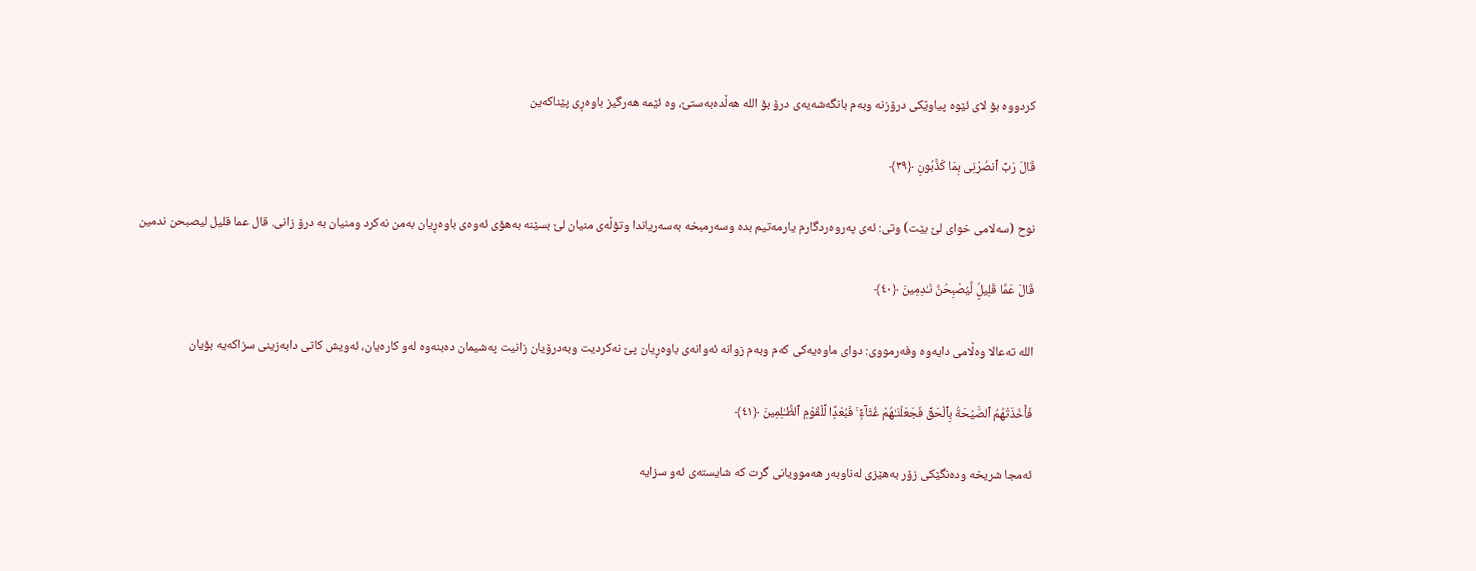کردووە بۆ لای ئێوە پیاوێکی درۆزنە وبەم بانگەشەیەی درۆ بۆ اللە ھەڵدەبەستێ، وە ئێمە ھەرگیز باوەڕی پێناکەین

قَالَ رَبِّ ٱنصُرْنِى بِمَا كَذَّبُونِ ﴿٣٩﴾

نوح (سەلامی خوای لێ بێت) وتی: ئەی پەروەردگارم یارمەتیم بدە وسەرمبخە بەسەریاندا وتۆڵەی منیان لێ بسێنە بەھۆی ئەوەی باوەڕیان بەمن نەکرد ومنیان بە درۆ زانی. قال عما قليل ليصبحن ندمين

قَالَ عَمَّا قَلِيلٍۢ لَّيُصْبِحُنَّ نَـٰدِمِينَ ﴿٤٠﴾

اللە تەعالا وەڵامی دایەوە وفەرمووی: دوای ماوەیەکی کەم وبەم زوانە ئەوانەی باوەڕیان پێ نەکردیت وبەدرۆیان زانیت پەشیمان دەبنەوە لەو کارەیان، ئەویش کاتی دابەزینی سزاکەیە بۆیان

فَأَخَذَتْهُمُ ٱلصَّيْحَةُ بِٱلْحَقِّ فَجَعَلْنَـٰهُمْ غُثَآءًۭ ۚ فَبُعْدًۭا لِّلْقَوْمِ ٱلظَّـٰلِمِينَ ﴿٤١﴾

ئەمجا شریخە ودەنگێکی زۆر بەھێزی لەناوبەر ھەموویانی گرت کە شایستەی ئەو سزایە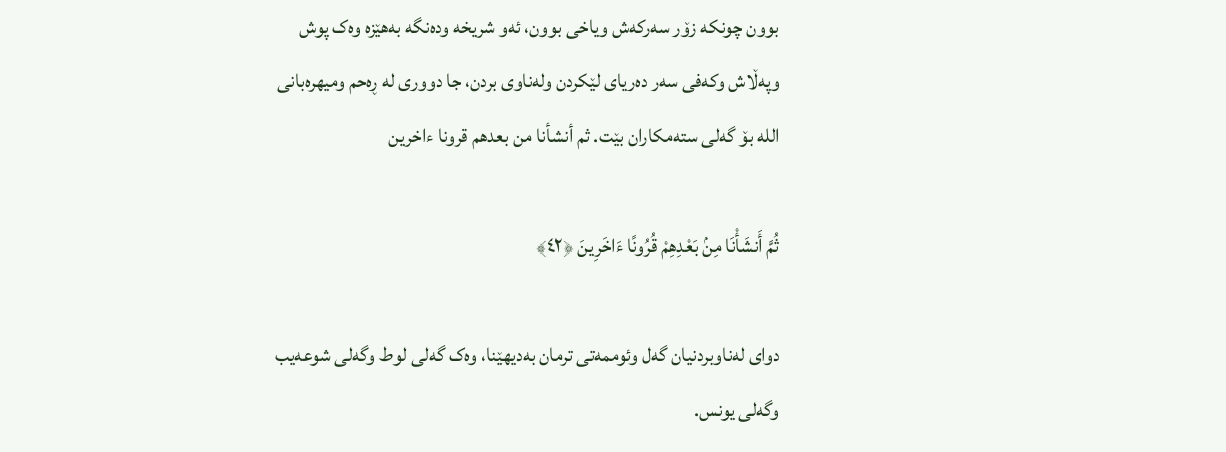بوون چونکە زۆر سەرکەش ویاخی بوون، ئەو شریخە ودەنگە بەھێزە وەک پوش وپەڵاش وکەفی سەر دەریای لێکردن ولەناوی بردن، جا دووری لە ڕەحم ومیھرەبانی اللە بۆ گەلی ستەمکاران بێت. ثم أنشأنا من بعدهم قرونا ءاخرين

ثُمَّ أَنشَأْنَا مِنۢ بَعْدِهِمْ قُرُونًا ءَاخَرِينَ ﴿٤٢﴾

دوای لەناوبردنیان گەل وئوممەتی ترمان بەدیھێنا، وەک گەلی لوط وگەلی شوعەیب وگەلی یونس.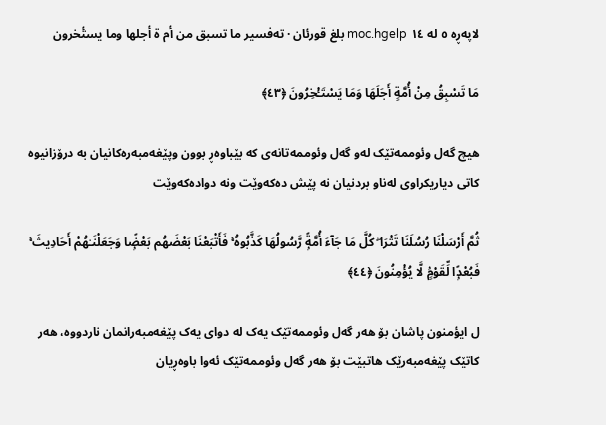لاپەڕە ٥ لە ١٤ moc.hgelp بلغ قورئان · تەفسیر ما تسبق من أم ة أجلها وما يستٔخرون

مَا تَسْبِقُ مِنْ أُمَّةٍ أَجَلَهَا وَمَا يَسْتَـْٔخِرُونَ ﴿٤٣﴾

ھیچ گەل وئوممەتێک لەو گەل وئوممەتانەی کە بێباوەڕ بوون وپێغەمبەرەکانیان بە درۆزانیوە کاتی دیاریکراوی لەناو بردنیان نە پێش دەکەوێت ونە دوادەکەوێت

ثُمَّ أَرْسَلْنَا رُسُلَنَا تَتْرَا ۖ كُلَّ مَا جَآءَ أُمَّةًۭ رَّسُولُهَا كَذَّبُوهُ ۚ فَأَتْبَعْنَا بَعْضَهُم بَعْضًۭا وَجَعَلْنَـٰهُمْ أَحَادِيثَ ۚ فَبُعْدًۭا لِّقَوْمٍۢ لَّا يُؤْمِنُونَ ﴿٤٤﴾

ل ايؤمنون پاشان بۆ ھەر گەل وئوممەتێک یەک لە دوای یەک پێغەمبەرانمان ناردووە، ھەر کاتێک پێغەمبەرێک ھاتبێت بۆ ھەر گەل وئوممەتێک ئەوا باوەڕیان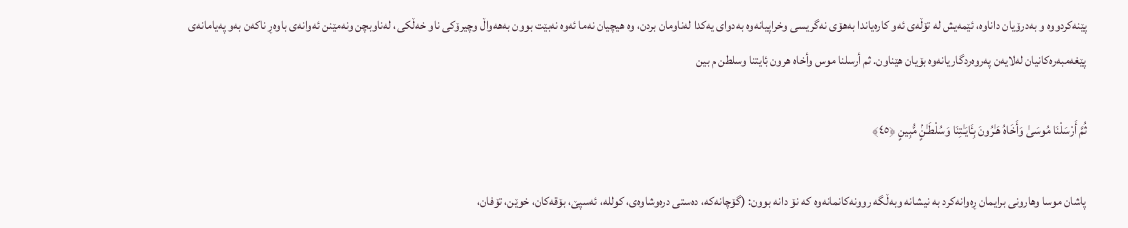پێنەکردووە و بەدرۆیان داناوە، ئێمەیش لە تۆڵەی ئەو کارەیاندا بەھۆی نەگریسی وخراپیانەوە بەدوای یەکدا لەناومان بردن، وە ھیچیان نەما ئەوە نەبێت بوون بەھەواڵ وچیرۆکی ناو خەڵکی، لەناوبچن ونەمێنن ئەوانەی باوەڕ ناکەن بەو پەیامانەی پێغەمبەرەکانیان لەلایەن پەروەردگاریانەوە بۆیان ھێناون. ثم أرسلنا موس وأخاه هرون بٔايتنا وسلطن م بين

ثُمَّ أَرْسَلْنَا مُوسَىٰ وَأَخَاهُ هَـٰرُونَ بِـَٔايَـٰتِنَا وَسُلْطَـٰنٍۢ مُّبِينٍ ﴿٤٥﴾

پاشان موسا وھارونی برایمان ڕەوانەکرد بە نیشانە وبەڵگە روونەکانمانەوە کە نۆ دانە بوون: (گۆچانەکە، دەستی درەوشاوەی، کوللە، ئەسپێ، بۆقەکان، خوێن، تۆفان،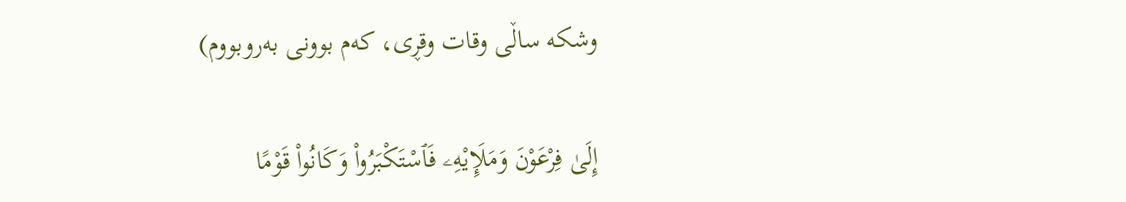وشکە ساڵی وقات وقڕی، کەم بوونی بەروبووم)

إِلَىٰ فِرْعَوْنَ وَمَلَإِي۟هِۦ فَٱسْتَكْبَرُوا۟ وَكَانُوا۟ قَوْمًا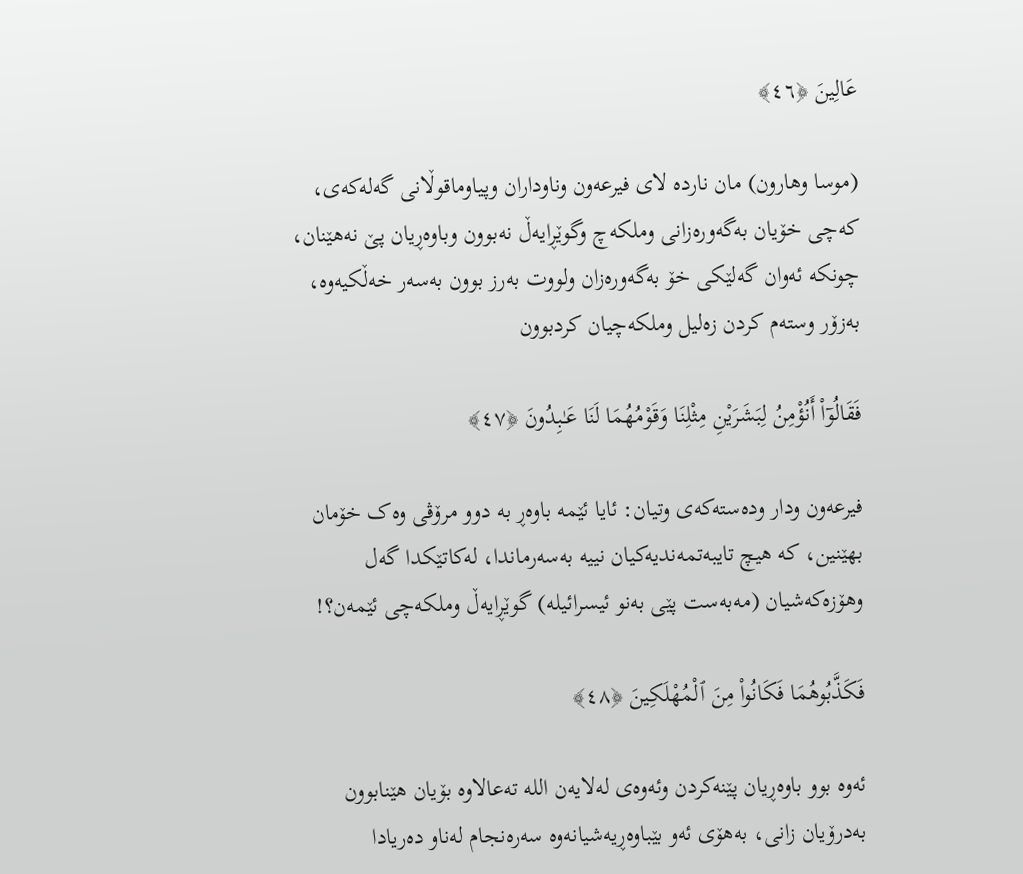عَالِينَ ﴿٤٦﴾

(موسا وھارون) مان ناردە لای فیرعەون وناوداران وپیاوماقوڵانی گەلەکەی، کەچی خۆیان بەگەورەزانی وملکەچ وگوێڕایەڵ نەبوون وباوەڕیان پێ نەھێنان، چونکە ئەوان گەلێکی خۆ بەگەورەزان ولووت بەرز بوون بەسەر خەڵکیەوە، بەزۆر وستەم کردن زەلیل وملکەچیان کردبوون

فَقَالُوٓا۟ أَنُؤْمِنُ لِبَشَرَيْنِ مِثْلِنَا وَقَوْمُهُمَا لَنَا عَـٰبِدُونَ ﴿٤٧﴾

فیرعەون ودار ودەستەکەی وتیان: ئایا ئێمە باوەڕ بە دوو مرۆڤی وەک خۆمان بھێنین، کە ھیچ تایبەتمەندیەکیان نییە بەسەرماندا، لەکاتێکدا گەل وھۆزەکەشیان (مەبەست پێی بەنو ئیسرائیلە) گوێڕایەڵ وملکەچی ئێمەن؟!

فَكَذَّبُوهُمَا فَكَانُوا۟ مِنَ ٱلْمُهْلَكِينَ ﴿٤٨﴾

ئەوە بوو باوەڕیان پێنەکردن وئەوەی لەلایەن اللە تەعالاوە بۆیان ھێنابوون بەدرۆیان زانی، بەھۆی ئەو بێباوەڕیەشیانەوە سەرەنجام لەناو دەریادا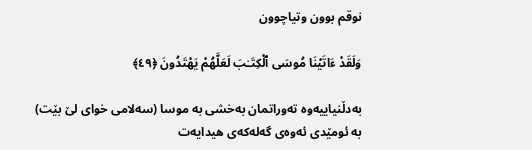نوقم بوون وتیاچوون

وَلَقَدْ ءَاتَيْنَا مُوسَى ٱلْكِتَـٰبَ لَعَلَّهُمْ يَهْتَدُونَ ﴿٤٩﴾

بەدڵنیاییەوە تەوراتمان بەخشی بە موسا (سەلامی خوای لێ بێت) بە ئومێدی ئەوەی گەلەکەی ھیدایەت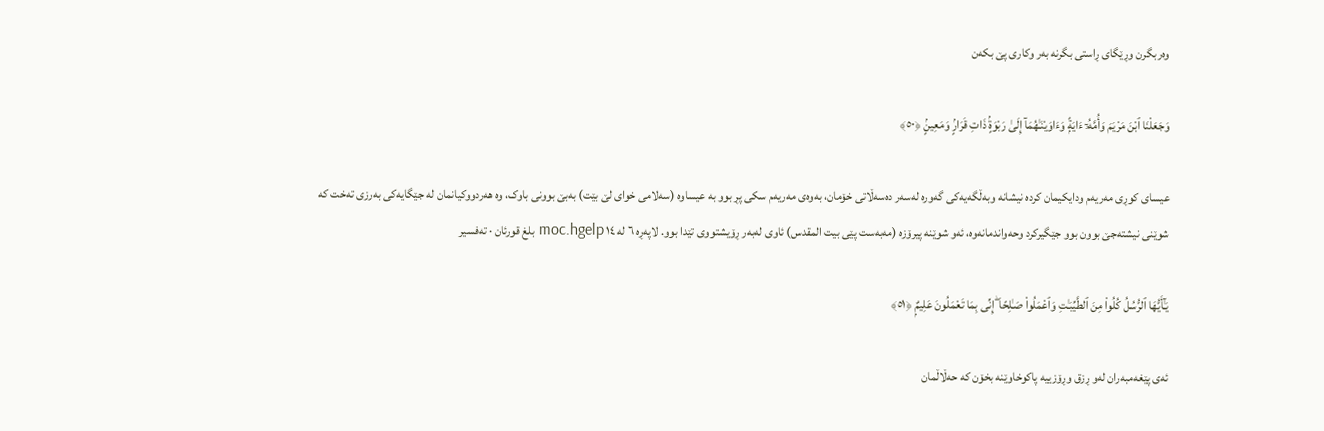وەربگرن وڕێگای ڕاستی بگرنە بەر وکاری پێ بکەن

وَجَعَلْنَا ٱبْنَ مَرْيَمَ وَأُمَّهُۥٓ ءَايَةًۭ وَءَاوَيْنَـٰهُمَآ إِلَىٰ رَبْوَةٍۢ ذَاتِ قَرَارٍۢ وَمَعِينٍۢ ﴿٥٠﴾

عیسای کوڕی مەریەم ودایکیمان کردە نیشانە وبەڵگەیەکی گەورە لەسەر دەسەڵاتی خۆمان، بەوەی مەریەم سکی پڕ بوو بە عیساوە (سەلامی خوای لێ بێت) بەبێ بوونی باوک، وە ھەردووکیانمان لە جێگایەکی بەرزی تەخت کە شوێنی نیشتەجێ بوون بوو جێگیرکرد وحەواندمانەوە، ئەو شوێنە پیرۆزە (مەبەست پێی بیت المقدس) ئاوی لەبەر ڕۆیشتووی تێدا بوو. لاپەڕە ٦ لە ١٤ moc.hgelp بلغ قورئان · تەفسیر

يَـٰٓأَيُّهَا ٱلرُّسُلُ كُلُوا۟ مِنَ ٱلطَّيِّبَـٰتِ وَٱعْمَلُوا۟ صَـٰلِحًا ۖ إِنِّى بِمَا تَعْمَلُونَ عَلِيمٌۭ ﴿٥١﴾

ئەی پێغەمبەران لەو ڕزق وڕۆزییە پاکوخاوێنە بخۆن کە حەڵاڵمان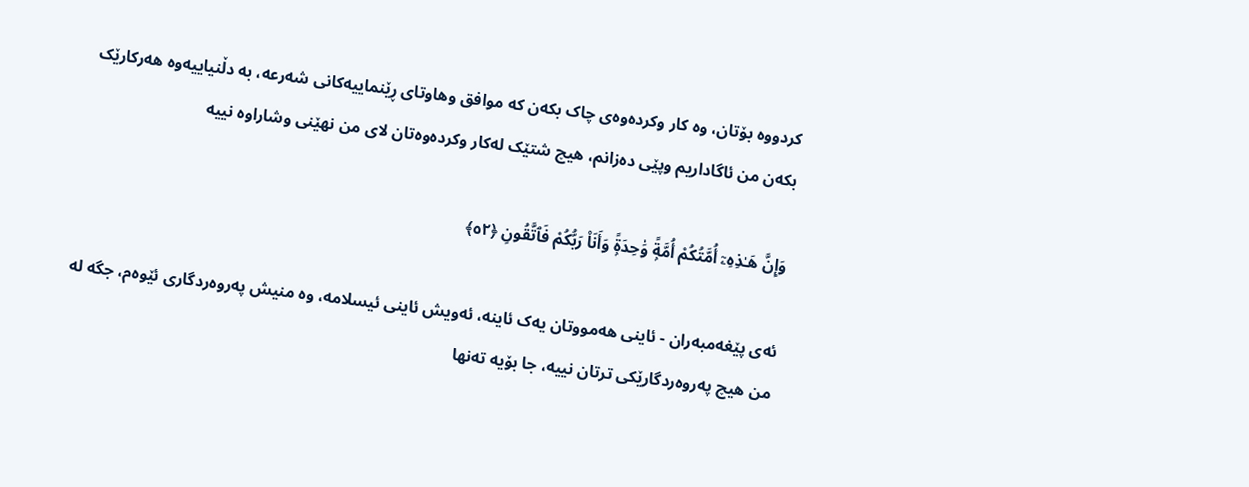کردووە بۆتان، وە کار وکردەوەی چاک بکەن کە موافق وھاوتای ڕێنماییەکانی شەرعە، بە دڵنیاییەوە ھەرکارێک بکەن من ئاگاداریم وپێی دەزانم، ھیچ شتێک لەکار وکردەوەتان لای من نھێنی وشاراوە نییە

وَإِنَّ هَـٰذِهِۦٓ أُمَّتُكُمْ أُمَّةًۭ وَٰحِدَةًۭ وَأَنَا۠ رَبُّكُمْ فَٱتَّقُونِ ﴿٥٢﴾

ئەی پێغەمبەران - ئاینی ھەمووتان یەک ئاینە، ئەویش ئاینی ئیسلامە، وە منیش پەروەردگاری ئێوەم، جگە لە من ھیچ پەروەردگارێکی ترتان نییە، جا بۆیە تەنھا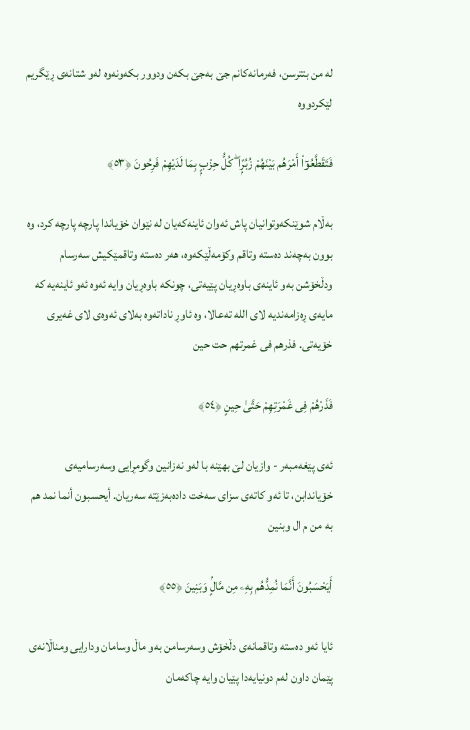لە من بتترسن، فەرمانەکانم جێ بەجێ بکەن ودوور بکەونەوە لەو شتانەی ڕێگریم لێکردووە

فَتَقَطَّعُوٓا۟ أَمْرَهُم بَيْنَهُمْ زُبُرًۭا ۖ كُلُّ حِزْبٍۭ بِمَا لَدَيْهِمْ فَرِحُونَ ﴿٥٣﴾

بەڵام شوێنکەوتوانیان پاش ئەوان ئاینەکەیان لە نێوان خۆیاندا پارچە پارچە کرد، وە بوون بەچەند دەستە وتاقم وکۆمەڵێکەوە، ھەر دەستە وتاقمێکیش سەرسام ودڵخۆشن بەو ئاینەی باوەڕیان پێیەتی، چونکە باوەڕیان وایە ئەوە ئەو ئاینەیە کە مایەی ڕەزامەندیە لای اللە تەعالا، وە ئاوڕ ناداتەوە بەلای ئەوەی لای غەیری خۆیەتی. فذرهم فى غمرتهم حت حين

فَذَرْهُمْ فِى غَمْرَتِهِمْ حَتَّىٰ حِينٍ ﴿٥٤﴾

ئەی پێغەمبەر - وازیان لێ بھێنە با لەو نەزانین وگومڕایی وسەرسامیەی خۆیاندابن، تا ئەو کاتەی سزای سەخت دادەبەزێتە سەریان. أيحسبون أنما نمد هم به من م ال وبنين

أَيَحْسَبُونَ أَنَّمَا نُمِدُّهُم بِهِۦ مِن مَّالٍۢ وَبَنِينَ ﴿٥٥﴾

ئایا ئەو دەستە وتاقمانەی دڵخۆش وسەرسامن بەو ماڵ وسامان ودارایی ومناڵانەی پێمان داون لەم دونیایەدا پێیان وایە چاکەمان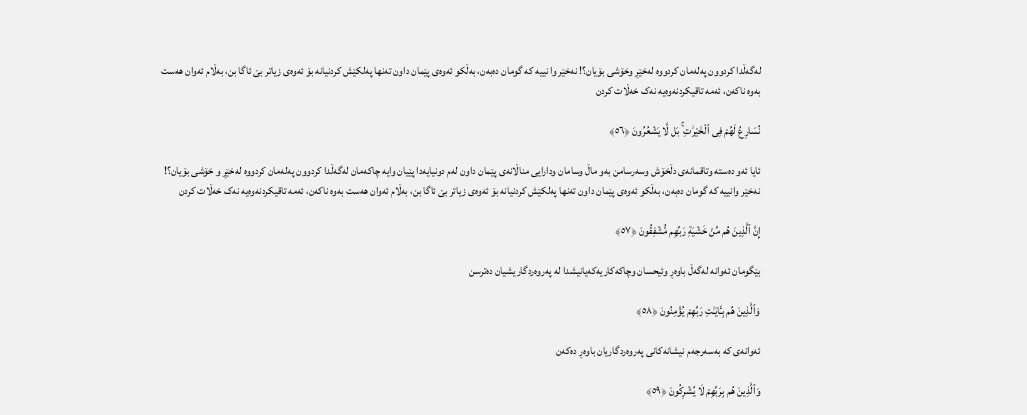لەگەڵدا کردوون پەلەمان کردووە لەخێڕ وخۆشی بۆیان؟! نەخێر وا نییە کە گومان دەبەن، بەڵکو ئەوەی پێمان داون تەنھا پەلکێش کردنیانە بۆ ئەوەی زیاتر بێ ئاگا بن، بەڵام ئەوان ھەست بەوە ناکەن، ئەمە تاقیکردنەوەیە نەک خەڵات کردن

نُسَارِعُ لَهُمْ فِى ٱلْخَيْرَٰتِ ۚ بَل لَّا يَشْعُرُونَ ﴿٥٦﴾

ئایا ئەو دەستە وتاقمانەی دڵخۆش وسەرسامن بەو ماڵ وسامان ودارایی مناڵانەی پێمان داون لەم دونیایەدا پێیان وایە چاکەمان لەگەڵدا کردوون پەلەمان کردووە لەخێڕ و خۆشی بۆیان؟! نەخێر وانییە کە گومان دەبەن، بەڵکو ئەوەی پێمان داون تەنھا پەلکێش کردنیانە بۆ ئەوەی زیاتر بێ ئاگا بن، بەڵام ئەوان ھەست بەوە ناکەن، ئەمە تاقیکردنەوەیە نەک خەڵات کردن

إِنَّ ٱلَّذِينَ هُم مِّنْ خَشْيَةِ رَبِّهِم مُّشْفِقُونَ ﴿٥٧﴾

بێگومان ئەوانە لەگەڵ باوەڕ وئیحسان وچاکەکاریەکەیانیشدا لە پەروەردگاریشیان دەترسن

وَٱلَّذِينَ هُم بِـَٔايَـٰتِ رَبِّهِمْ يُؤْمِنُونَ ﴿٥٨﴾

ئەوانەی کە بەسەرجەم نیشانەکانی پەروەردگاریان باوەڕ دەکەن

وَٱلَّذِينَ هُم بِرَبِّهِمْ لَا يُشْرِكُونَ ﴿٥٩﴾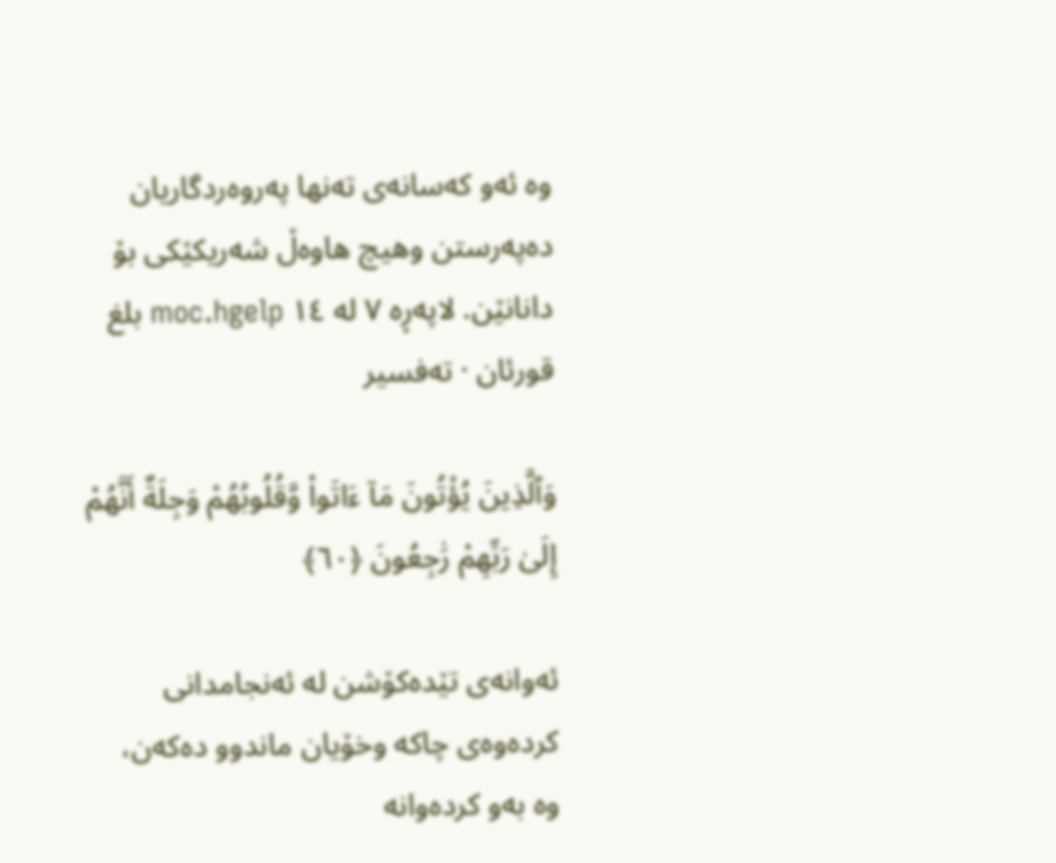وە ئەو کەسانەی تەنھا پەروەردگاریان دەپەرستن وھیچ ھاوەڵ شەریکێکی بۆ دانانێن. لاپەڕە ٧ لە ١٤ moc.hgelp بلغ قورئان · تەفسیر

وَٱلَّذِينَ يُؤْتُونَ مَآ ءَاتَوا۟ وَّقُلُوبُهُمْ وَجِلَةٌ أَنَّهُمْ إِلَىٰ رَبِّهِمْ رَٰجِعُونَ ﴿٦٠﴾

ئەوانەی تێدەکۆشن لە ئەنجامدانی کردەوەی چاکە وخۆیان ماندوو دەکەن، وە بەو کردەوانە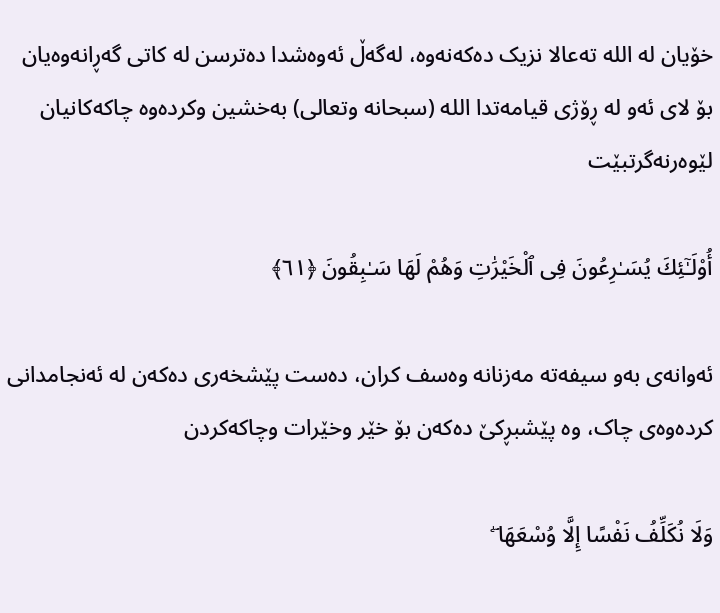خۆیان لە اللە تەعالا نزیک دەکەنەوە، لەگەڵ ئەوەشدا دەترسن لە کاتی گەڕانەوەیان بۆ لای ئەو لە ڕۆژی قیامەتدا اللە (سبحانە وتعالی) بەخشین وکردەوە چاکەکانیان لێوەرنەگرتبێت

أُو۟لَـٰٓئِكَ يُسَـٰرِعُونَ فِى ٱلْخَيْرَٰتِ وَهُمْ لَهَا سَـٰبِقُونَ ﴿٦١﴾

ئەوانەی بەو سیفەتە مەزنانە وەسف کران، دەست پێشخەری دەکەن لە ئەنجامدانی کردەوەی چاک، وە پێشبڕکێ دەکەن بۆ خێر وخێرات وچاکەکردن

وَلَا نُكَلِّفُ نَفْسًا إِلَّا وُسْعَهَا ۖ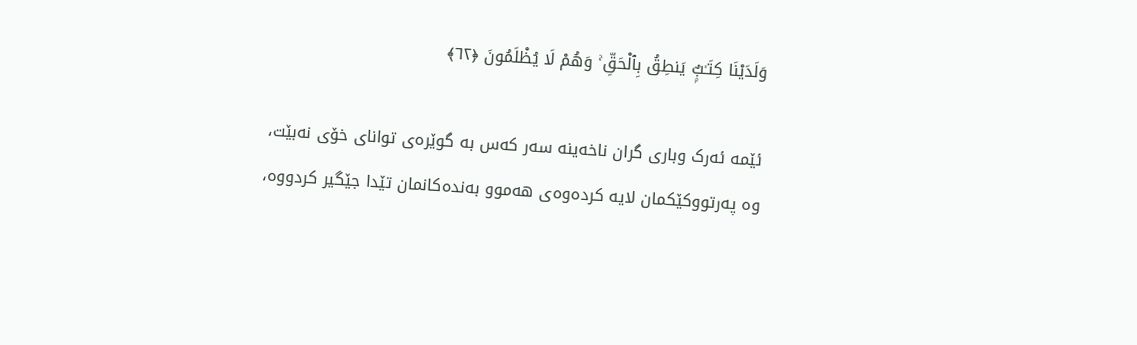وَلَدَيْنَا كِتَـٰبٌۭ يَنطِقُ بِٱلْحَقِّ ۚ وَهُمْ لَا يُظْلَمُونَ ﴿٦٢﴾

ئێمە ئەرک وباری گران ناخەینە سەر کەس بە گوێرەی توانای خۆی نەبێت، وە پەرتووکێکمان لایە کردەوەی ھەموو بەندەکانمان تێدا جێگیر کردووە،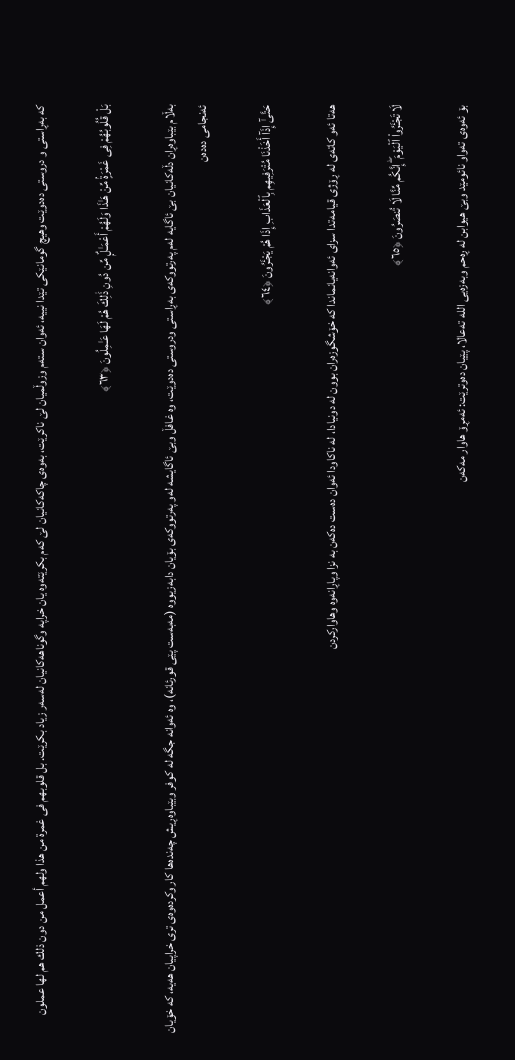کە بەڕاستی و دروستی دەدوێت وھیچ گومانێکی تێدا نییە، ئەوان ستەم وزوڵمیان لێ ناکرێت، بەوەی چاکەکانیان لێ کەم بکرێتەوە یان خراپە وگوناھەکانیان لەسەر زیاد بکرێت. بل قلوبهم فى غمرة من هذا ولهم أعمل من دون ذلك هم لها عملون

بَلْ قُلُوبُهُمْ فِى غَمْرَةٍۢ مِّنْ هَـٰذَا وَلَهُمْ أَعْمَـٰلٌۭ مِّن دُونِ ذَٰلِكَ هُمْ لَهَا عَـٰمِلُونَ ﴿٦٣﴾

بەڵام بێباوەڕان دڵەکانیان بێ ئاگایە لەم پەرتووکەی بەڕاستی ودروستی دەدوێت، وە غافڵ وبێ ئاگایشە لەو پەرتووکەی بۆیان دابەزیووە (مەبەست پێی قورئانە)، وە ئەوانە جگە لە کوفر وبێباوەڕیش چەندەھا کار وکردەوەی تری خراپیان ھەیە، کە خۆیان ئەنجامی دەدەن

حَتَّىٰٓ إِذَآ أَخَذْنَا مُتْرَفِيهِم بِٱلْعَذَابِ إِذَا هُمْ يَجْـَٔرُونَ ﴿٦٤﴾

ھەتا ئەو کاتەی لە ڕۆژی قیامەتدا سزای ئەوانەیانماندا کە خۆشگوزەران بوون لە دونیادا، لە ناکاودا ئەوان دەست دەکەن بە نزا وپاڕانەوە وھاوارکردن

لَا تَجْـَٔرُوا۟ ٱلْيَوْمَ ۖ إِنَّكُم مِّنَّا لَا تُنصَرُونَ ﴿٦٥﴾

بۆ ئەوەی تەواو نائومێد وبێ ھیوابن لە ڕەحم وبەزەیی اللە تەعالا، پێیان دەوترێت: ئەمڕۆ ھاوار مەکەن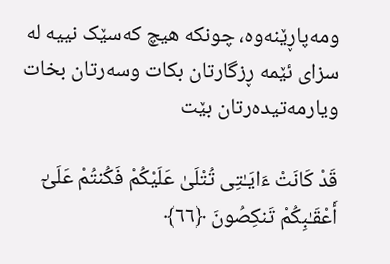ومەپاڕێنەوە، چونکە ھیچ کەسێک نییە لە سزای ئێمە ڕزگارتان بکات وسەرتان بخات ویارمەتیدەرتان بێت

قَدْ كَانَتْ ءَايَـٰتِى تُتْلَىٰ عَلَيْكُمْ فَكُنتُمْ عَلَىٰٓ أَعْقَـٰبِكُمْ تَنكِصُونَ ﴿٦٦﴾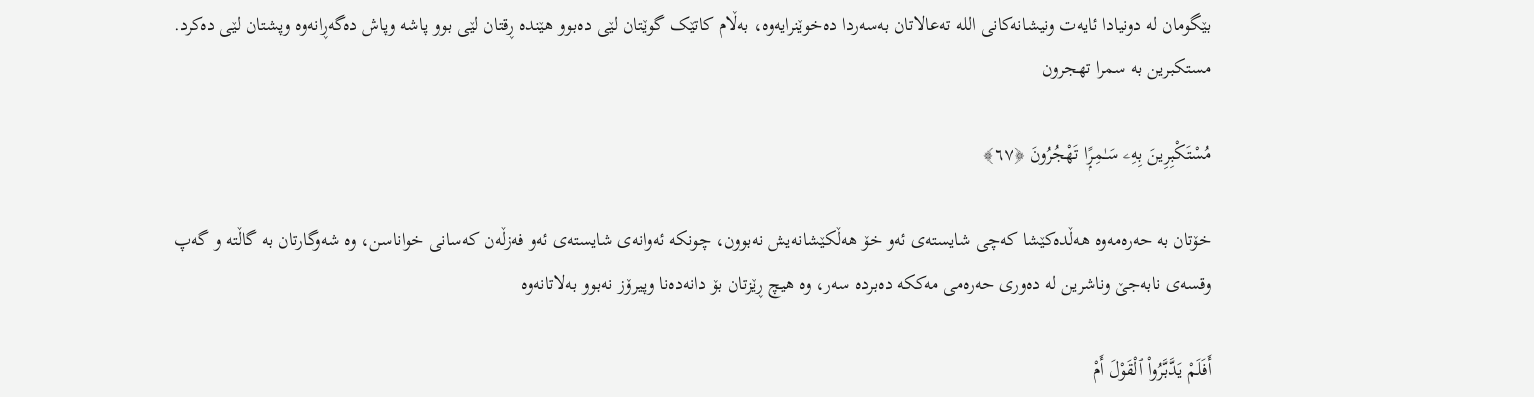بێگومان لە دونیادا ئایەت ونیشانەکانی اللە تەعالاتان بەسەردا دەخوێنرایەوە، بەڵام کاتێک گوێتان لێی دەبوو ھێندە ڕقتان لێی بوو پاشە وپاش دەگەڕانەوە وپشتان لێی دەکرد. مستكبرين به سمرا تهجرون

مُسْتَكْبِرِينَ بِهِۦ سَـٰمِرًۭا تَهْجُرُونَ ﴿٦٧﴾

خۆتان بە حەرەمەوە ھەڵدەکێشا كەچی شایستەی ئەو خۆ ھەڵکێشانەیش نەبوون، چونکە ئەوانەی شایستەی ئەو فەزڵەن کەسانی خواناسن، وە شەوگارتان بە گاڵتە و گەپ وقسەی نابەجێ وناشرین لە دەوری حەرەمی مەککە دەبردە سەر، وە ھیچ ڕێزتان بۆ دانەدەنا وپیرۆز نەبوو بەلاتانەوە

أَفَلَمْ يَدَّبَّرُوا۟ ٱلْقَوْلَ أَمْ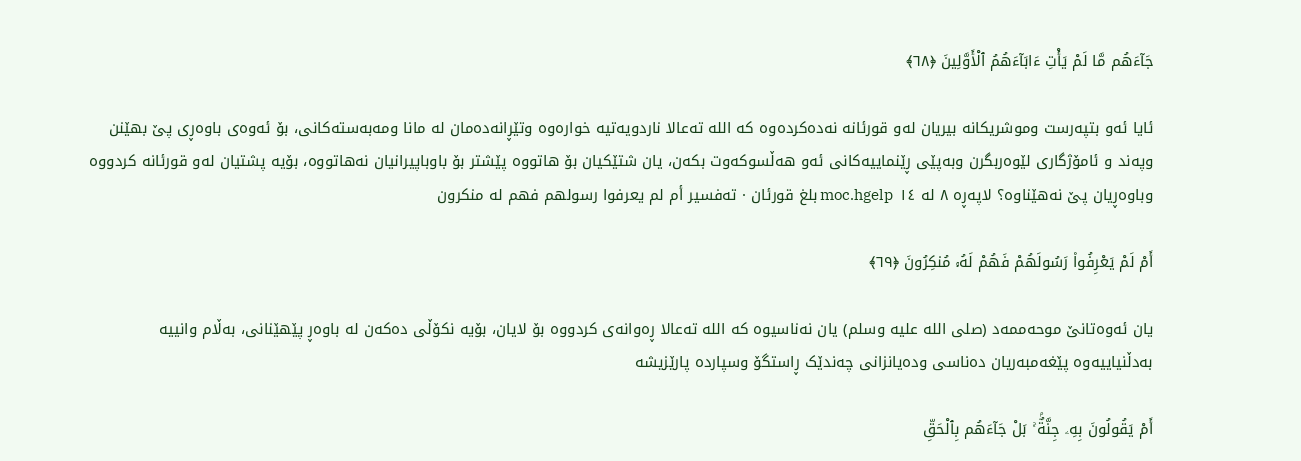جَآءَهُم مَّا لَمْ يَأْتِ ءَابَآءَهُمُ ٱلْأَوَّلِينَ ﴿٦٨﴾

ئایا ئەو بتپەرست وموشریکانە بیریان لەو قورئانە نەدەکردەوە کە اللە تەعالا ناردویەتیە خوارەوە وتێڕانەدەمان لە مانا ومەبەستەکانی، بۆ ئەوەی باوەڕی پێ بھێنن وپەند و ئامۆژگاری لێوەربگرن وبەپێی ڕێنماییەکانی ئەو ھەڵسوکەوت بکەن، یان شتێکیان بۆ ھاتووە پێشتر بۆ باوباپیرانیان نەھاتووە، بۆیە پشتیان لەو قورئانە کردووە وباوەڕیان پێ نەھێناوە؟ لاپەڕە ٨ لە ١٤ moc.hgelp بلغ قورئان · تەفسیر أم لم يعرفوا رسولهم فهم له منكرون

أَمْ لَمْ يَعْرِفُوا۟ رَسُولَهُمْ فَهُمْ لَهُۥ مُنكِرُونَ ﴿٦٩﴾

یان ئەوەتانێ موحەممەد (صلی اللە علیە وسلم) یان نەناسیوە کە اللە تەعالا ڕەوانەی کردووە بۆ لایان، بۆیە نکۆڵی دەکەن لە باوەڕ پێھێنانی، بەڵام وانییە بەدڵنیاییەوە پێغەمبەریان دەناسی ودەیانزانی چەندێک ڕاستگۆ وسپاردە پارێزیشە

أَمْ يَقُولُونَ بِهِۦ جِنَّةٌۢ ۚ بَلْ جَآءَهُم بِٱلْحَقِّ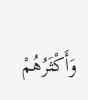وَأَكْثَرُهُمْ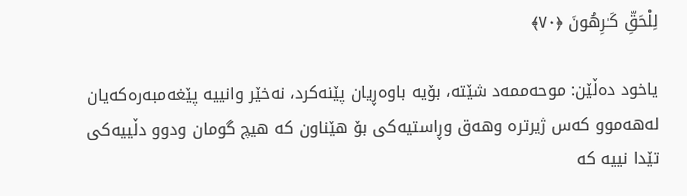لِلْحَقِّ كَـٰرِهُونَ ﴿٧٠﴾

یاخود دەڵێن: موحەممەد شێتە، بۆیە باوەڕیان پێنەکرد، نەخێر وانییە پێغەمبەرەکەیان لەھەموو کەس ژیرترە وھەق وڕاستیەکی بۆ ھێناون کە ھیچ گومان ودوو دڵییەکی تێدا نییە کە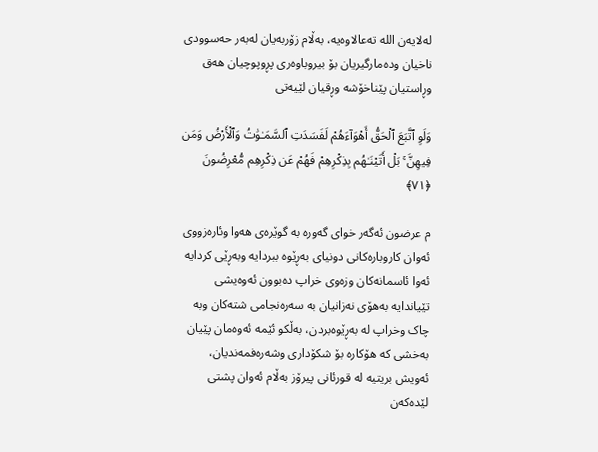لەلایەن اللە تەعالاوەیە، بەڵام زۆربەیان لەبەر حەسوودی ناخیان ودەمارگیریان بۆ بیروباوەری پڕوپوچیان ھەق وڕاستیان پێناخۆشە وڕقیان لێیەتی

وَلَوِ ٱتَّبَعَ ٱلْحَقُّ أَهْوَآءَهُمْ لَفَسَدَتِ ٱلسَّمَـٰوَٰتُ وَٱلْأَرْضُ وَمَن فِيهِنَّ ۚ بَلْ أَتَيْنَـٰهُم بِذِكْرِهِمْ فَهُمْ عَن ذِكْرِهِم مُّعْرِضُونَ ﴿٧١﴾

م عرضون ئەگەر خواى گەورە بە گوێرەی هەوا وئارەزووی ئەوان کاروبارەکانى دونیای بەڕێوە ببردایە وبەڕێی کردایە ئەوا ئاسمانەکان وزەوی خراپ دەبوون ئەوەیشی تێیاندایە بەهۆی نەزانیان بە سەرەنجامى شتەکان وبە چاک وخراپ لە بەڕێوەبردن، بەڵكو ئێمە ئەوەمان پێیان بەخشی کە هۆکارە بۆ شکۆداری وشەرەفمەندیان، ئەویش بریتیە لە قورئانی پیرۆز بەڵام ئەوان پشتی لێدەکەن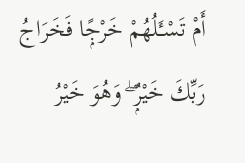أَمْ تَسْـَٔلُهُمْ خَرْجًۭا فَخَرَاجُ رَبِّكَ خَيْرٌۭ ۖ وَهُوَ خَيْرُ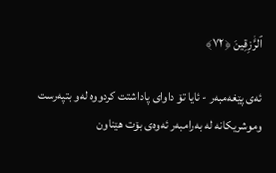ٱلرَّٰزِقِينَ ﴿٧٢﴾

ئەی پێغەمبەر - ئایا تۆ داوای پاداشتت کردووە لەو بتپەرست وموشریکانە لە بەرامبەر ئەوەی بۆت ھێناون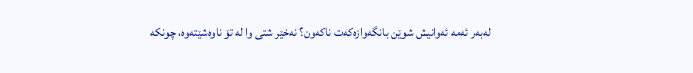لەبەر ئەمە ئەوانیش شوێن بانگەوازەکەت ناکەون؟ نەخێر شتی وا لە تۆ ناوەشێتەوە، چونکە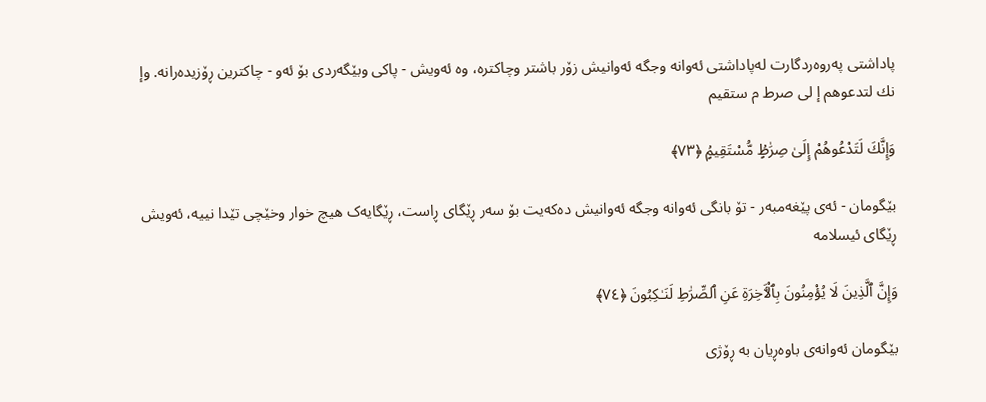پاداشتی پەروەردگارت لەپاداشتی ئەوانە وجگە ئەوانیش زۆر باشتر وچاکترە، وە ئەویش - پاكی وبێگەردی بۆ ئەو - چاکترین ڕۆزیدەرانە. وإ نك لتدعوهم إ لى صرط م ستقيم

وَإِنَّكَ لَتَدْعُوهُمْ إِلَىٰ صِرَٰطٍۢ مُّسْتَقِيمٍۢ ﴿٧٣﴾

بێگومان - ئەی پێغەمبەر - تۆ بانگی ئەوانە وجگە ئەوانیش دەکەیت بۆ سەر ڕێگای ڕاست، ڕێگایەک ھیچ خوار وخێچی تێدا نییە، ئەویش ڕێگای ئیسلامە

وَإِنَّ ٱلَّذِينَ لَا يُؤْمِنُونَ بِٱلْـَٔاخِرَةِ عَنِ ٱلصِّرَٰطِ لَنَـٰكِبُونَ ﴿٧٤﴾

بێگومان ئەوانەی باوەڕیان بە ڕۆژی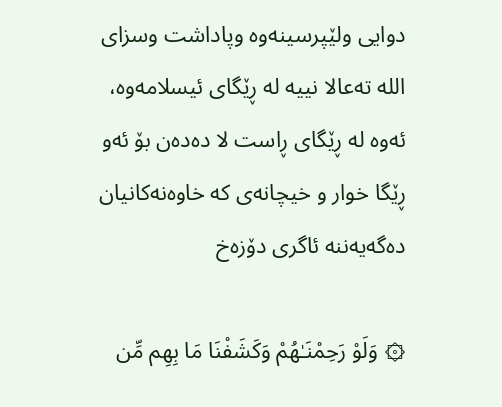دوایی ولێپرسینەوە وپاداشت وسزای اللە تەعالا نییە لە ڕێگای ئیسلامەوە، ئەوە لە ڕێگای ڕاست لا دەدەن بۆ ئەو ڕێگا خوار و خیچانەی کە خاوەنەکانیان دەگەیەننە ئاگری دۆزەخ

۞ وَلَوْ رَحِمْنَـٰهُمْ وَكَشَفْنَا مَا بِهِم مِّن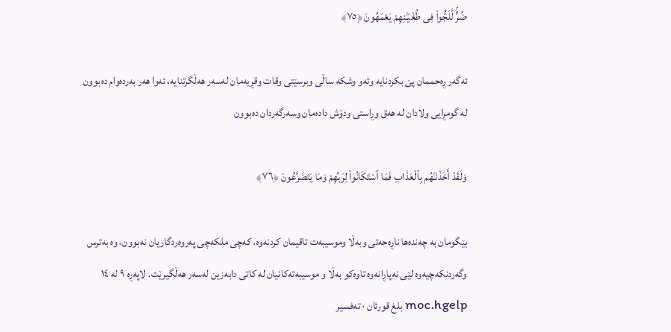ضُرٍّۢ لَّلَجُّوا۟ فِى طُغْيَـٰنِهِمْ يَعْمَهُونَ ﴿٧٥﴾

ئەگەر ڕەحممان پێ بکردنایە وئەو وشکە ساڵی وبرسێتی وقات وقڕیەمان لەسەر ھەڵگرتنایە، ئەوا ھەر بەردەوام دەبوون لە گومڕایی ولادان لە ھەق وڕاستی ودۆش دادەمان وسەرگەردان دەبوون

وَلَقَدْ أَخَذْنَـٰهُم بِٱلْعَذَابِ فَمَا ٱسْتَكَانُوا۟ لِرَبِّهِمْ وَمَا يَتَضَرَّعُونَ ﴿٧٦﴾

بێگومان بە چەندەھا ناڕەحەتی وبەڵا وموسیبەت تاقیمان کردنەوە، کەچی ملکەچی پەروەردگاریان نەبوون، وە بەترس وگەردنکەچیەوە لێی نەپاڕانەوە تاوەکو بەڵا و موسیبەتەکانیان لە کاتی دابەزین لەسەر ھەڵگیرێت. لاپەڕە ٩ لە ١٤ moc.hgelp بلغ قورئان · تەفسیر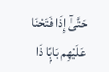حَتَّىٰٓ إِذَا فَتَحْنَا عَلَيْهِم بَابًۭا ذَا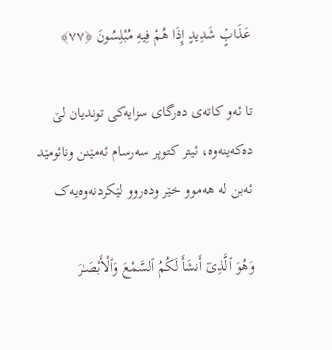عَذَابٍۢ شَدِيدٍ إِذَا هُمْ فِيهِ مُبْلِسُونَ ﴿٧٧﴾

تا ئەو کاتەی دەرگای سزایەکی توندیان لێ دەکەینەوە، ئیتر کتوپر سەرسام ئەمێنن ونائومێد ئەبن لە ھەموو خێر ودەروو لێکردنەوەیەک

وَهُوَ ٱلَّذِىٓ أَنشَأَ لَكُمُ ٱلسَّمْعَ وَٱلْأَبْصَـٰرَ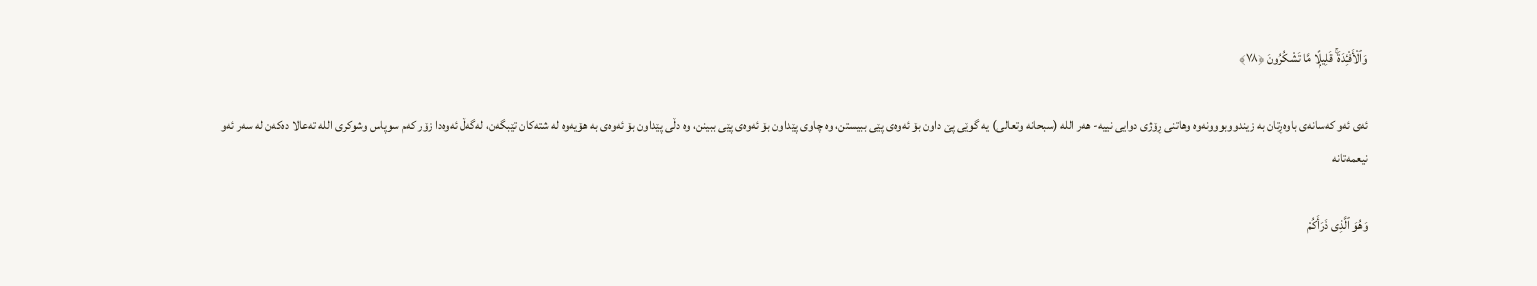وَٱلْأَفْـِٔدَةَ ۚ قَلِيلًۭا مَّا تَشْكُرُونَ ﴿٧٨﴾

ئەی ئەو کەسانەی باوەڕتان بە زیندووبووونەوە وھاتنی ڕۆژی دوایی نییە- ھەر اللە (سبحانە وتعالی) یە گوێی پێ داون بۆ ئەوەی پێی ببیستن، وە چاوی پێداون بۆ ئەوەی پێی ببینن، وە دڵی پێداون بۆ ئەوەی بە ھۆیەوە لە شتەکان تێبگەن، لەگەڵ ئەوەدا زۆر کەم سوپاس وشوکری اللە تەعالا دەکەن لە سەر ئەو نیعمەتانە

وَهُوَ ٱلَّذِى ذَرَأَكُمْ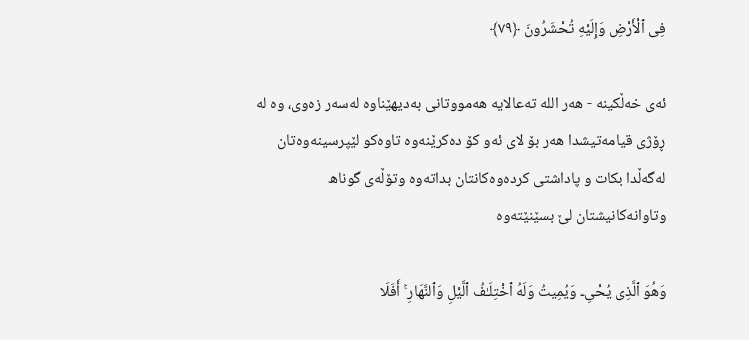فِى ٱلْأَرْضِ وَإِلَيْهِ تُحْشَرُونَ ﴿٧٩﴾

ئەی خەڵکینە - ھەر اللە تەعالایە ھەمووتانی بەدیھێناوە لەسەر زەوی، وە لە ڕۆژی قیامەتیشدا ھەر بۆ لای ئەو کۆ دەکرێنەوە تاوەکو لێپرسینەوەتان لەگەڵدا بکات و پاداشتی کردەوەکانتان بداتەوە وتۆڵەی گوناھ وتاوانەکانیشتان لێ بسێنێتەوە

وَهُوَ ٱلَّذِى يُحْىِۦ وَيُمِيتُ وَلَهُ ٱخْتِلَـٰفُ ٱلَّيْلِ وَٱلنَّهَارِ ۚ أَفَلَا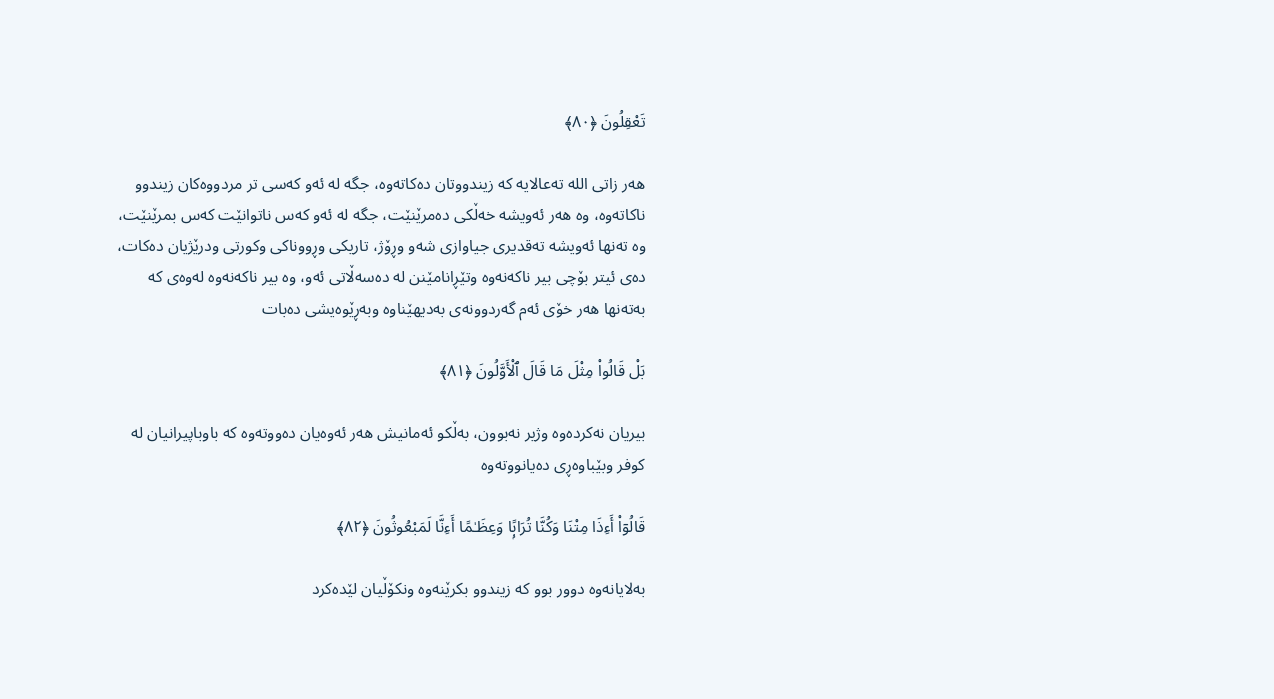تَعْقِلُونَ ﴿٨٠﴾

ھەر زاتی اللە تەعالایە کە زیندووتان دەکاتەوە، جگە لە ئەو کەسی تر مردووەکان زیندوو ناکاتەوە، وە ھەر ئەویشە خەڵکی دەمرێنێت، جگە لە ئەو کەس ناتوانێت کەس بمرێنێت، وە تەنھا ئەویشە تەقدیری جیاوازی شەو وڕۆژ، تاریکی وڕووناکی وکورتی ودرێژیان دەکات، دەی ئیتر بۆچی بیر ناکەنەوە وتێڕانامێنن لە دەسەڵاتی ئەو، وە بیر ناکەنەوە لەوەی کە بەتەنھا ھەر خۆی ئەم گەردوونەی بەدیھێناوە وبەڕێوەیشی دەبات

بَلْ قَالُوا۟ مِثْلَ مَا قَالَ ٱلْأَوَّلُونَ ﴿٨١﴾

بیریان نەکردەوە وژیر نەبوون، بەڵکو ئەمانیش ھەر ئەوەیان دەووتەوە کە باوباپیرانیان لە کوفر وبێباوەڕی دەیانووتەوە

قَالُوٓا۟ أَءِذَا مِتْنَا وَكُنَّا تُرَابًۭا وَعِظَـٰمًا أَءِنَّا لَمَبْعُوثُونَ ﴿٨٢﴾

بەلایانەوە دوور بوو کە زیندوو بکرێنەوە ونکۆڵیان لێدەکرد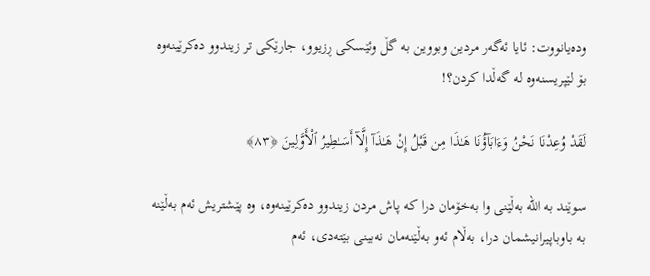ودەیانووت: ئایا ئەگەر مردین وبووین بە گڵ وئێسکی ڕزیوو، جارێکی تر زیندوو دەکرێینەوە بۆ لێپریسنەوە لە گەڵدا کردن؟!

لَقَدْ وُعِدْنَا نَحْنُ وَءَابَآؤُنَا هَـٰذَا مِن قَبْلُ إِنْ هَـٰذَآ إِلَّآ أَسَـٰطِيرُ ٱلْأَوَّلِينَ ﴿٨٣﴾

سوێند بە الله بەڵێنی وا بەخۆمان درا کە پاش مردن زیندوو دەکرێینەوە، وە پێشتریش ئەم بەڵێنە بە باوباپیرانیشمان درا، بەڵام ئەو بەڵێنەمان نەبینی بێتەدی، ئەم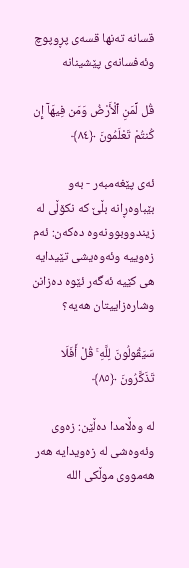قسانە تەنھا قسەی پڕوپوچ وئەفسانەی پێشینانە

قُل لِّمَنِ ٱلْأَرْضُ وَمَن فِيهَآ إِن كُنتُمْ تَعْلَمُونَ ﴿٨٤﴾

ئەی پێغەمبەر - بەو بێباوەڕانە بڵێ كە نکۆڵی لە زیندووبوونەوە دەکەن: ئەم زەوییە وئەوەیشی تێیدایە ھی کێیە ئەگەر ئێوە دەزانن وشارەزاییتان ھەیە؟

سَيَقُولُونَ لِلَّهِ ۚ قُلْ أَفَلَا تَذَكَّرُونَ ﴿٨٥﴾

لە وەڵامدا دەڵێن: زەوی وئەوەشی لە زەویدایە ھەر ھەمووی موڵکی اللە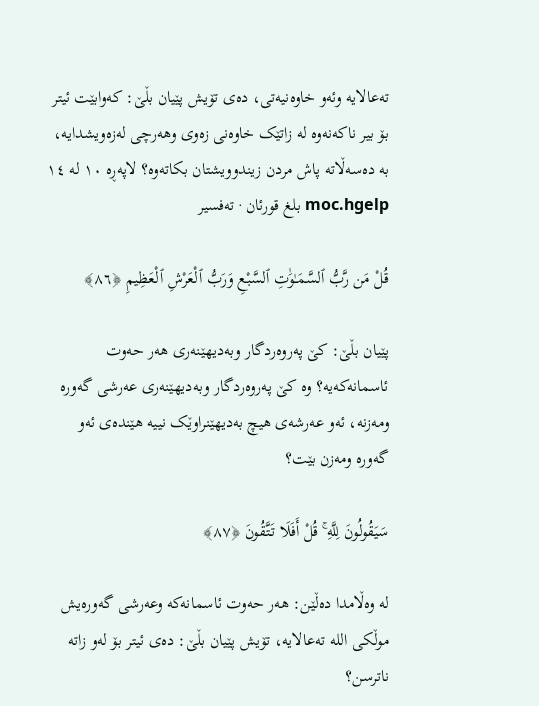تەعالایە وئەو خاوەنیەتی، دەی تۆیش پێیان بڵێ: کەوابێت ئیتر بۆ بیر ناکەنەوە لە زاتێک خاوەنی زەوی وھەرچی لەزەویشدایە، بە دەسەڵاتە پاش مردن زیندوویشتان بکاتەوە؟ لاپەڕە ١٠ لە ١٤ moc.hgelp بلغ قورئان · تەفسیر

قُلْ مَن رَّبُّ ٱلسَّمَـٰوَٰتِ ٱلسَّبْعِ وَرَبُّ ٱلْعَرْشِ ٱلْعَظِيمِ ﴿٨٦﴾

پێیان بڵێ: کێ پەروەردگار وبەدیھێنەری ھەر حەوت ئاسمانەکەیە؟ وە کێ پەروەردگار وبەدیھێنەری عەرشی گەورە ومەزنە، ئەو عەرشەی ھیچ بەدیھێنراوێک نییە ھێندەی ئەو گەورە ومەزن بێت؟

سَيَقُولُونَ لِلَّهِ ۚ قُلْ أَفَلَا تَتَّقُونَ ﴿٨٧﴾

لە وەڵامدا دەڵێن: ھەر حەوت ئاسمانەکە وعەرشی گەورەیش موڵکی اللە تەعالایە، تۆیش پێیان بڵێ: دەی ئیتر بۆ لەو زاتە ناترسن؟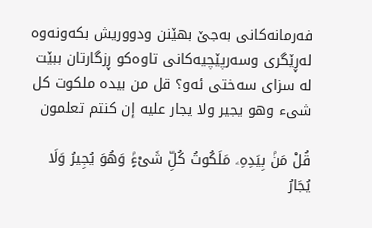فەرمانەکانی بەجێ بھێنن ودووریش بکەونەوە لەڕێگری وسەرپێچیەکانی تاوەکو ڕزگارتان ببێت لە سزای سەختی ئەو؟ قل من بيده ملكوت كل شىء وهو يجير ولا يجار عليه إن كنتم تعلمون

قُلْ مَنۢ بِيَدِهِۦ مَلَكُوتُ كُلِّ شَىْءٍۢ وَهُوَ يُجِيرُ وَلَا يُجَارُ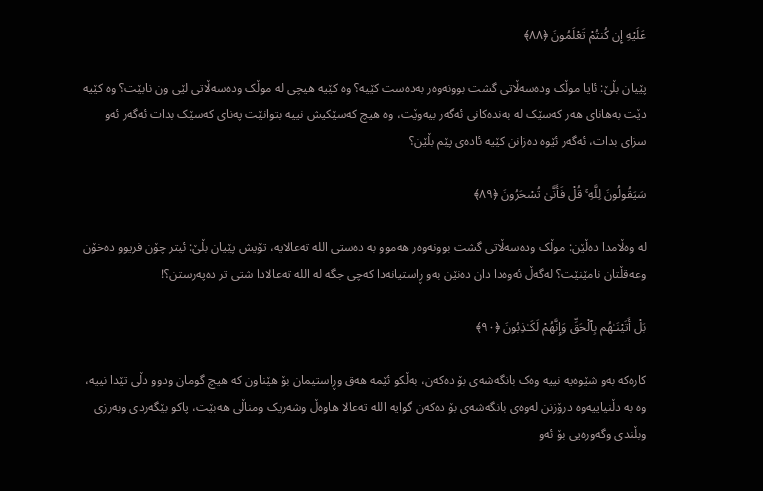عَلَيْهِ إِن كُنتُمْ تَعْلَمُونَ ﴿٨٨﴾

پێیان بڵێ: ئایا موڵک ودەسەڵاتی گشت بوونەوەر بەدەست کێیە؟ وە کێیە ھیچی لە موڵک ودەسەڵاتی لێی ون نابێت؟ وە کێیە دێت بەھانای ھەر کەسێک لە بەندەکانی ئەگەر بیەوێت، وە ھیچ کەسێکیش نییە بتوانێت پەنای کەسێک بدات ئەگەر ئەو سزای بدات، ئەگەر ئێوە دەزانن کێیە ئادەی پێم بڵێن؟

سَيَقُولُونَ لِلَّهِ ۚ قُلْ فَأَنَّىٰ تُسْحَرُونَ ﴿٨٩﴾

لە وەڵامدا دەڵێن: موڵک ودەسەڵاتی گشت بوونەوەر ھەموو بە دەستی اللە تەعالایە، تۆیش پێیان بڵێ: ئیتر چۆن فریوو دەخۆن وعەقڵتان نامێنێت؟ لەگەڵ ئەوەدا دان دەنێن بەو ڕاستیانەدا کەچی جگە لە اللە تەعالادا شتی تر دەپەرستن؟!

بَلْ أَتَيْنَـٰهُم بِٱلْحَقِّ وَإِنَّهُمْ لَكَـٰذِبُونَ ﴿٩٠﴾

کارەکە بەو شێوەیە نییە وەک بانگەشەی بۆ دەکەن، بەڵکو ئێمە ھەق وڕاستیمان بۆ ھێناون کە ھیچ گومان ودوو دڵی تێدا نییە، وە بە دڵنیاییەوە درۆزنن لەوەی بانگەشەی بۆ دەکەن گوایە اللە تەعالا ھاوەڵ وشەریک ومناڵی ھەبێت، پاکو بێگەردی وبەرزی وبڵندی وگەورەیی بۆ ئەو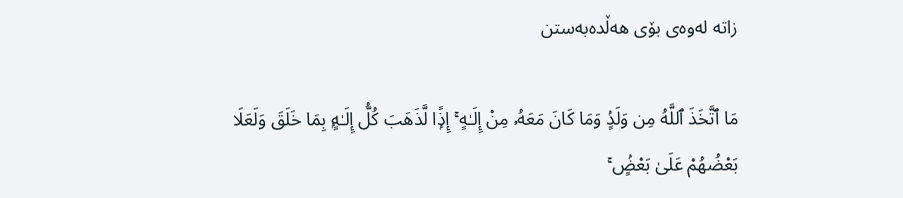زاتە لەوەی بۆی ھەڵدەبەستن

مَا ٱتَّخَذَ ٱللَّهُ مِن وَلَدٍۢ وَمَا كَانَ مَعَهُۥ مِنْ إِلَـٰهٍ ۚ إِذًۭا لَّذَهَبَ كُلُّ إِلَـٰهٍۭ بِمَا خَلَقَ وَلَعَلَا بَعْضُهُمْ عَلَىٰ بَعْضٍۢ ۚ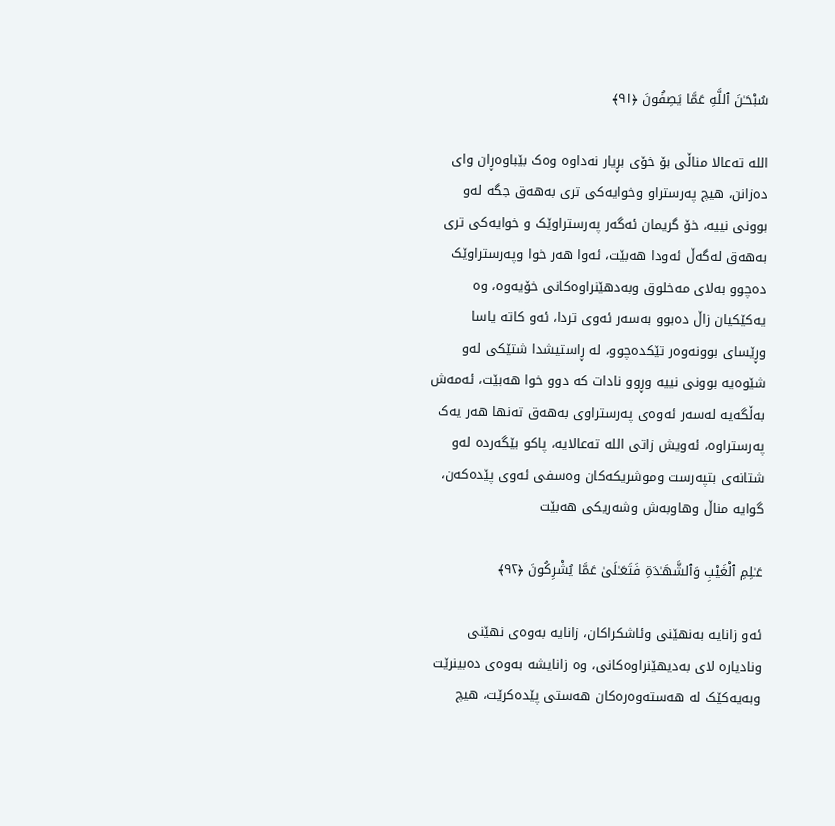سُبْحَـٰنَ ٱللَّهِ عَمَّا يَصِفُونَ ﴿٩١﴾

اللە تەعالا مناڵی بۆ خۆی بڕیار نەداوە وەک بێباوەڕان وای دەزانن، ھیچ پەرستراو وخوایەکی تری بەھەق جگە لەو بوونی نییە، خۆ گریمان ئەگەر پەرستراوێک و خوایەکی تری بەھەق لەگەڵ ئەودا ھەبێت، ئەوا ھەر خوا وپەرستراوێک دەچوو بەلای مەخلوق وبەدھێنراوەکانی خۆیەوە، وە یەکێکیان زاڵ دەبوو بەسەر ئەوی تردا، ئەو کاتە یاسا وڕێسای بوونەوەر تێکدەچوو، لە ڕاستیشدا شتێکی لەو شێوەیە بوونی نییە وڕوو نادات کە دوو خوا ھەبێت، ئەمەش بەڵگەیە لەسەر ئەوەی پەرستراوی بەھەق تەنھا ھەر یەک پەرستراوە، ئەویش زاتی اللە تەعالایە، پاکو بێگەردە لەو شتانەی بتپەرست وموشریکەکان وەسفی ئەوی پێدەکەن، گوایە مناڵ وھاوبەش وشەریکی ھەبێت

عَـٰلِمِ ٱلْغَيْبِ وَٱلشَّهَـٰدَةِ فَتَعَـٰلَىٰ عَمَّا يُشْرِكُونَ ﴿٩٢﴾

ئەو زانایە بەنھێنی وئاشکراکان، زانایە بەوەی نھێنی ونادیارە لای بەدیھێنراوەکانی، وە زانایشە بەوەی دەبینرێت وبەیەکێک لە ھەستەوەرەکان ھەستی پێدەکرێت، ھیچ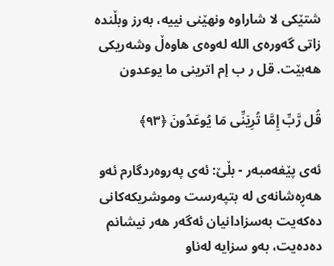شتێکی لا شاراوە ونھێنی نییە، بەرز وبڵندە زاتی گەورەی اللە لەوەی ھاوەڵ وشەریکی ھەبێت. قل ر ب إم اترينى ما يوعدون

قُل رَّبِّ إِمَّا تُرِيَنِّى مَا يُوعَدُونَ ﴿٩٣﴾

ئەی پێغەمبەر - بڵێ: ئەی پەروەردگارم ئەو ھەڕەشانەی لە بتپەرست وموشریکەکانی دەکەیت بەسزادانیان ئەگەر ھەر نیشانم دەدەیت، بەو سزایە لەناو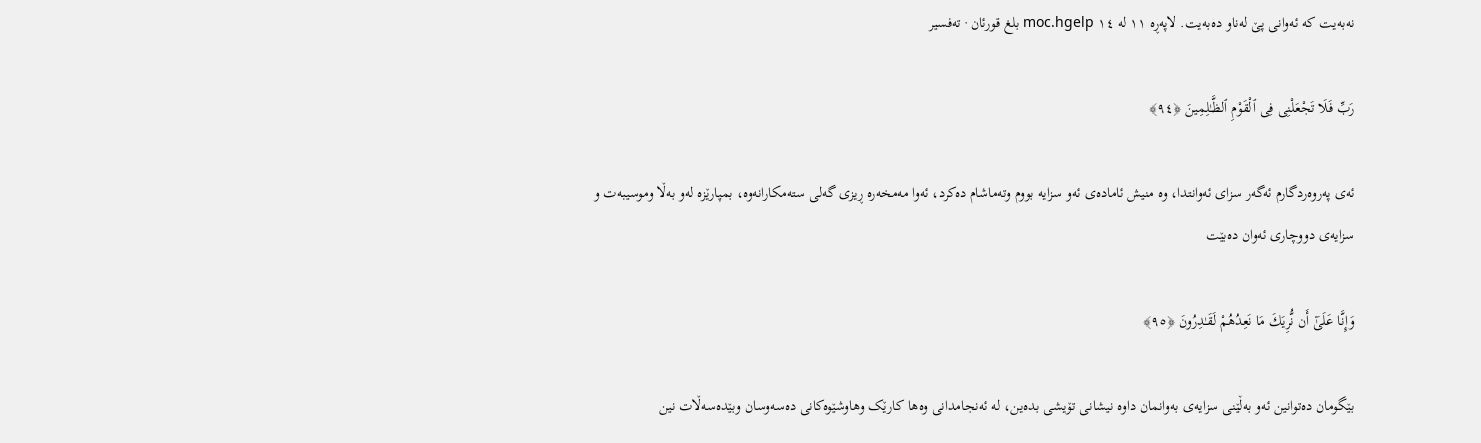نەبەیت کە ئەوانی پێ لەناو دەبەیت. لاپەڕە ١١ لە ١٤ moc.hgelp بلغ قورئان · تەفسیر

رَبِّ فَلَا تَجْعَلْنِى فِى ٱلْقَوْمِ ٱلظَّـٰلِمِينَ ﴿٩٤﴾

ئەی پەروەردگارم ئەگەر سزای ئەوانتدا، وە منیش ئامادەی ئەو سزایە بووم وتەماشام دەکرد، ئەوا مەمخەرە ڕیزی گەلی ستەمکارانەوە، بمپارێزە لەو بەڵا وموسیبەت و سزایەی دووچاری ئەوان دەبێت

وَإِنَّا عَلَىٰٓ أَن نُّرِيَكَ مَا نَعِدُهُمْ لَقَـٰدِرُونَ ﴿٩٥﴾

بێگومان دەتوانین ئەو بەڵێنی سزایەی بەوانمان داوە نیشانی تۆیشی بدەین، لە ئەنجامدانی وەھا کارێک وھاوشێوەکانی دەسەوسان وبێدەسەڵات نین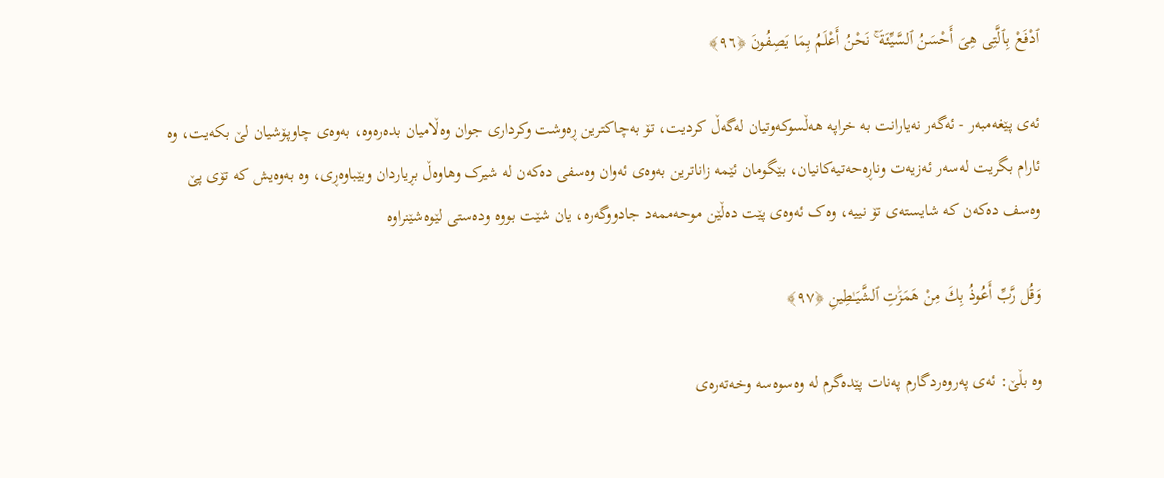ٱدْفَعْ بِٱلَّتِى هِىَ أَحْسَنُ ٱلسَّيِّئَةَ ۚ نَحْنُ أَعْلَمُ بِمَا يَصِفُونَ ﴿٩٦﴾

ئەی پێغەمبەر - ئەگەر نەیارانت بە خراپە ھەڵسوکەوتیان لەگەڵ کردیت، تۆ بەچاکترین ڕەوشت وکرداری جوان وەڵامیان بدەرەوە، بەوەی چاوپۆشیان لێ بکەیت، وە ئارام بگریت لەسەر ئەزیەت وناڕەحەتیەکانیان، بێگومان ئێمە زاناترین بەوەی ئەوان وەسفی دەکەن لە شیرک وھاوەڵ بڕیاردان وبێباوەڕی، وە بەوەیش کە تۆی پێ وەسف دەکەن کە شایستەی تۆ نییە، وەک ئەوەی پێت دەڵێن موحەممەد جادووگەرە، یان شێت بووە ودەستی لێوەشێنراوە

وَقُل رَّبِّ أَعُوذُ بِكَ مِنْ هَمَزَٰتِ ٱلشَّيَـٰطِينِ ﴿٩٧﴾

وە بڵێ: ئەی پەروەردگارم پەنات پێدەگرم لە وەسوەسە وخەتەرەی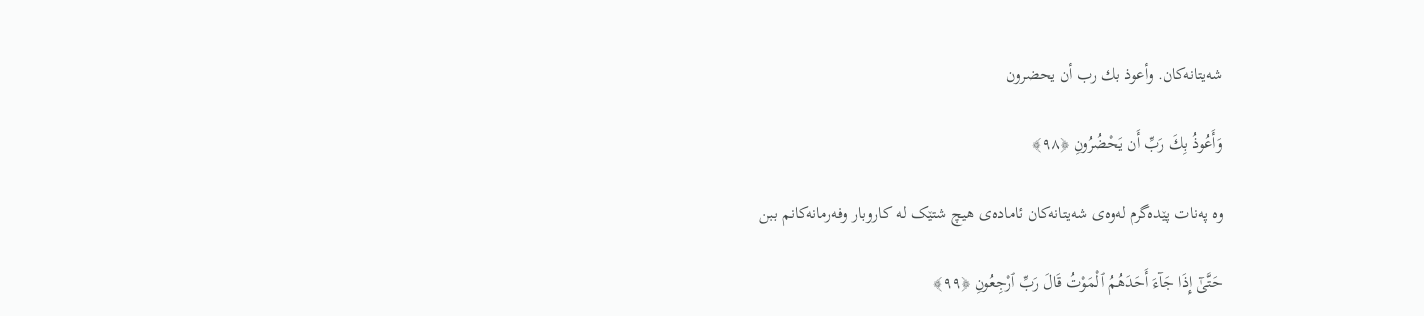شەیتانەکان. وأعوذ بك رب أن يحضرون

وَأَعُوذُ بِكَ رَبِّ أَن يَحْضُرُونِ ﴿٩٨﴾

وە پەنات پێدەگرم لەوەی شەیتانەکان ئامادەی ھیچ شتێک لە کاروبار وفەرمانەکانم ببن

حَتَّىٰٓ إِذَا جَآءَ أَحَدَهُمُ ٱلْمَوْتُ قَالَ رَبِّ ٱرْجِعُونِ ﴿٩٩﴾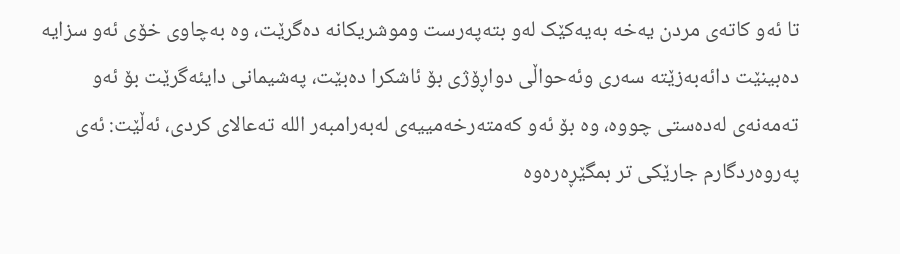تا ئەو کاتەی مردن یەخە بەیەکێک لەو بتەپەرست وموشریکانە دەگرێت، وە بەچاوی خۆی ئەو سزایە دەبینێت دائەبەزێتە سەری وئەحواڵی دواڕۆژی بۆ ئاشکرا دەبێت، پەشیمانی دایئەگرێت بۆ ئەو تەمەنەی لەدەستی چووە، وە بۆ ئەو کەمتەرخەمییەی لەبەرامبەر اللە تەعالای کردی، ئەڵێت: ئەی پەروەردگارم جارێکی تر بمگێڕەرەوە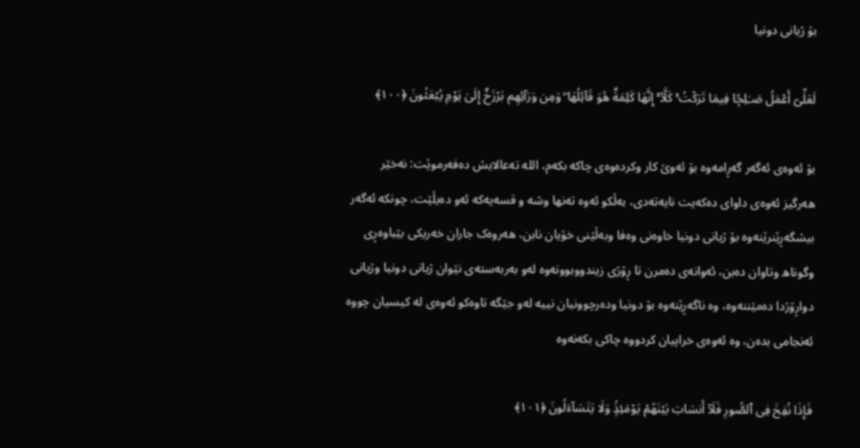بۆ ژیانی دونیا

لَعَلِّىٓ أَعْمَلُ صَـٰلِحًۭا فِيمَا تَرَكْتُ ۚ كَلَّآ ۚ إِنَّهَا كَلِمَةٌ هُوَ قَآئِلُهَا ۖ وَمِن وَرَآئِهِم بَرْزَخٌ إِلَىٰ يَوْمِ يُبْعَثُونَ ﴿١٠٠﴾

بۆ ئەوەی ئەگەر گەڕامەوە بۆ ئەوێ کار وکردەوەی چاکە بکەم، اللە تەعالایش دەفەرموێت: نەخێر ھەرگیز ئەوەی داوای دەکەیت نایەتەدی، بەڵکو ئەوە تەنھا وشە و قسەیەکە ئەو دەیڵێت، چونکە ئەگەر بیشگەڕێنرێنەوە بۆ ژیانی دونیا خاوەنی وەفا وبەڵێنی خۆیان نابن، ھەروەک جاران خەریکی بێباوەڕی وگوناھ وتاوان دەبن، ئەوانەی دەمرن تا ڕۆژی زیندووبوونەوە لەو بەربەستەی نێوان ژیانی دونیا وژیانی دواڕۆژدا دەمێننەوە، وە ناگەڕێنەوە بۆ دونیا ودەرچوونیان نییە لەو جێگە تاوەکو ئەوەی لە کیسیان چووە ئەنجامی بدەن، وە ئەوەی خراپیان کردووە چاکی بکەنەوە

فَإِذَا نُفِخَ فِى ٱلصُّورِ فَلَآ أَنسَابَ بَيْنَهُمْ يَوْمَئِذٍۢ وَلَا يَتَسَآءَلُونَ ﴿١٠١﴾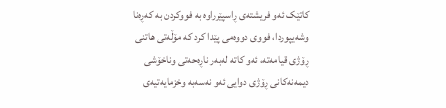کاتێک ئەو فریشتەی ڕاسپێرراوە بە فووکردن بە کەڕەنا وشەیپوردا، فووی دووەمی پێدا کرد کە مۆڵەتی ھاتنی ڕۆژی قیامەتە، ئەو کاتە لەبەر ناڕەحەتی وناخۆشی دیمەنەکانی ڕۆژی دوایی ئەو نەسەبە وخزمایەتیەی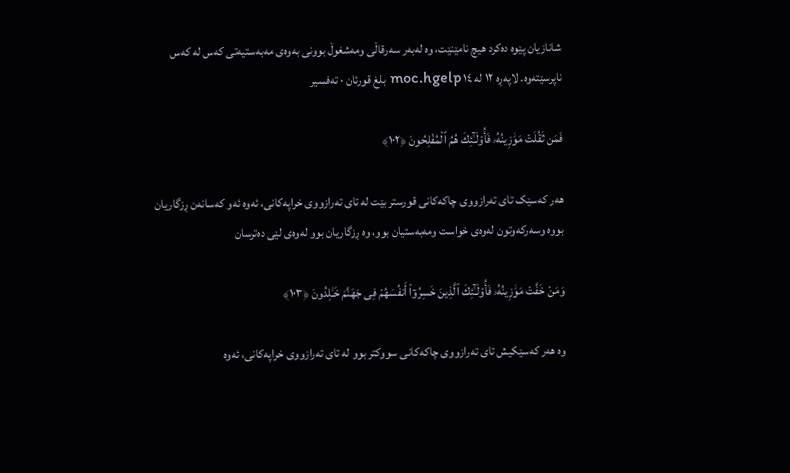شانازیان پێوە دەکرد ھیچ نامێنێت، وە لەبەر سەرقاڵی ومەشغوڵ بوونی بەوەی مەبەستیەتی کەس لە کەس ناپرسێتەوە. لاپەڕە ١٢ لە ١٤ moc.hgelp بلغ قورئان · تەفسیر

فَمَن ثَقُلَتْ مَوَٰزِينُهُۥ فَأُو۟لَـٰٓئِكَ هُمُ ٱلْمُفْلِحُونَ ﴿١٠٢﴾

ھەر کەسێک تای تەرازووی چاکەکانی قورستر بێت لە تای تەرازووی خراپەکانی، ئەوە ئەو کەسانەن ڕزگاریان بووە وسەرکەوتون لەوەی خواست ومەبەستیان بوو، وە ڕزگاریان بوو لەوەی لێی دەترسان

وَمَنْ خَفَّتْ مَوَٰزِينُهُۥ فَأُو۟لَـٰٓئِكَ ٱلَّذِينَ خَسِرُوٓا۟ أَنفُسَهُمْ فِى جَهَنَّمَ خَـٰلِدُونَ ﴿١٠٣﴾

وە ھەر کەسێکیش تای تەرازووی چاکەکانی سووكتر بوو لە تای تەرازووی خراپەکانی، ئەوە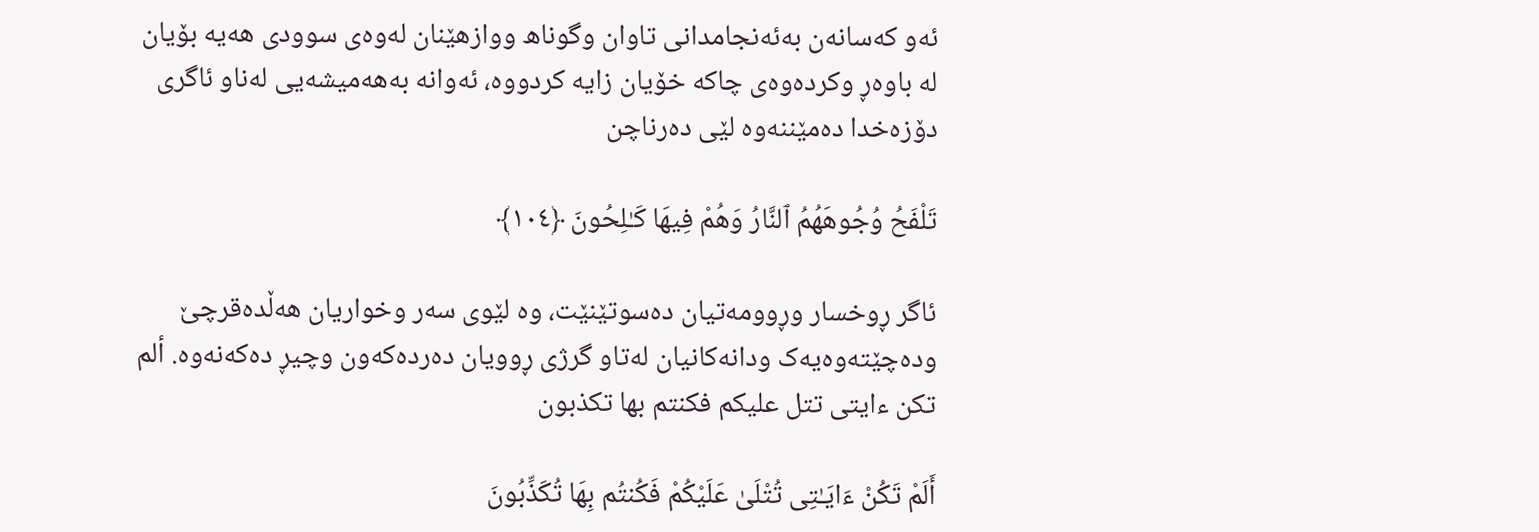ئەو کەسانەن بەئەنجامدانی تاوان وگوناھ ووازھێنان لەوەی سوودی ھەیە بۆیان لە باوەڕ وکردەوەی چاکە خۆیان زایە کردووە، ئەوانە بەھەمیشەیی لەناو ئاگری دۆزەخدا دەمێننەوە لێی دەرناچن

تَلْفَحُ وُجُوهَهُمُ ٱلنَّارُ وَهُمْ فِيهَا كَـٰلِحُونَ ﴿١٠٤﴾

ئاگر ڕوخسار وڕوومەتیان دەسوتێنێت، وە لێوی سەر وخواریان ھەڵدەقرچێ ودەچێتەوەیەک ودانەکانیان لەتاو گرژی ڕوویان دەردەکەون وچیڕ دەکەنەوە. ألم تكن ءايتى تتل عليكم فكنتم بها تكذبون

أَلَمْ تَكُنْ ءَايَـٰتِى تُتْلَىٰ عَلَيْكُمْ فَكُنتُم بِهَا تُكَذِّبُونَ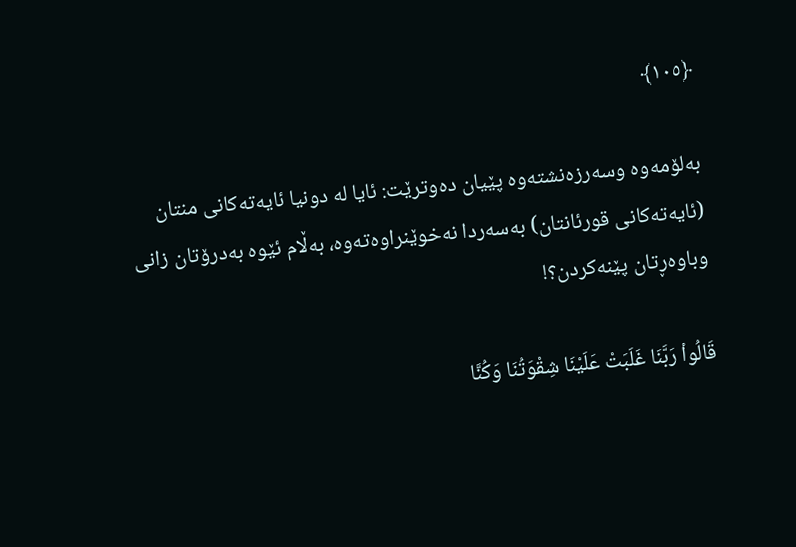﴿١٠٥﴾

بەلۆمەوە وسەرزەنشتەوە پێیان دەوترێت: ئایا لە دونیا ئایەتەکانی منتان (ئایەتەکانی قورئانتان) بەسەردا نەخوێنراوەتەوە، بەڵام ئێوە بەدرۆتان زانی وباوەڕتان پێنەکردن؟!

قَالُوا۟ رَبَّنَا غَلَبَتْ عَلَيْنَا شِقْوَتُنَا وَكُنَّا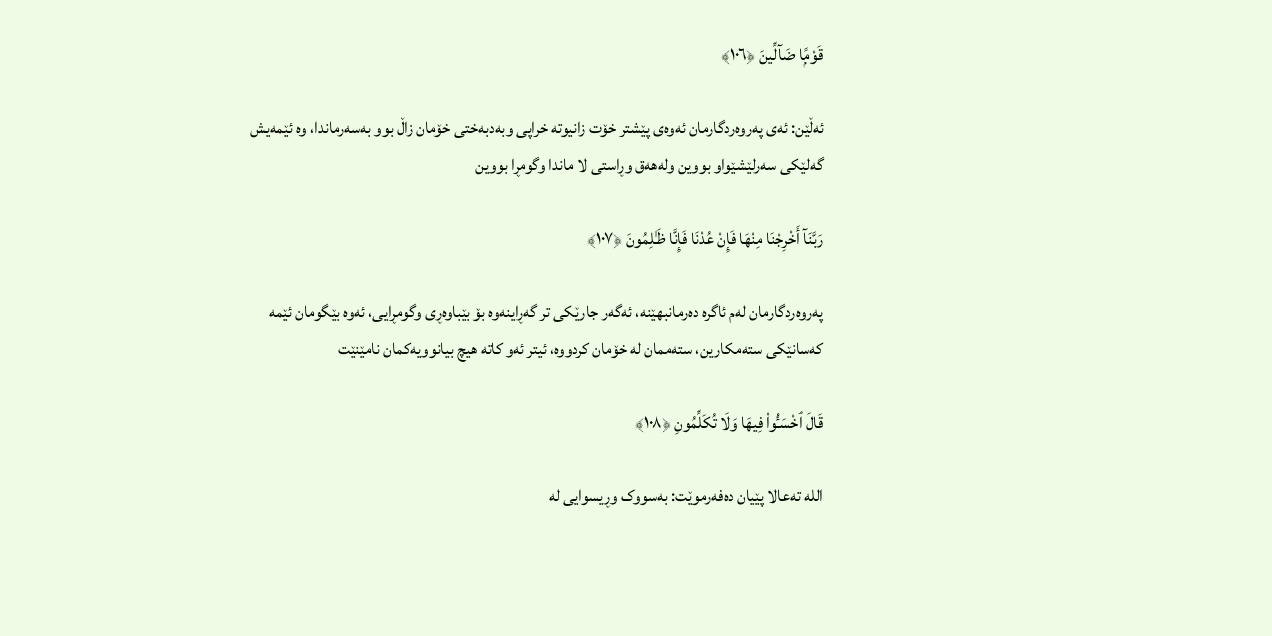قَوْمًۭا ضَآلِّينَ ﴿١٠٦﴾

ئەڵێن: ئەی پەروەردگارمان ئەوەی پێشتر خۆت زانیوتە خراپی وبەدبەختی خۆمان زاڵ بوو بەسەرماندا، وە ئێمەیش گەلێکی سەرلێشێواو بووین ولەھەق وڕاستی لا ماندا وگومڕا بووین

رَبَّنَآ أَخْرِجْنَا مِنْهَا فَإِنْ عُدْنَا فَإِنَّا ظَـٰلِمُونَ ﴿١٠٧﴾

پەروەردگارمان لەم ئاگرە دەرمانبھێنە، ئەگەر جارێکی تر گەڕاینەوە بۆ بێباوەڕی وگومڕایی، ئەوە بێگومان ئێمە کەسانێکی ستەمکارین، ستەممان لە خۆمان کردووە، ئیتر ئەو کاتە ھیچ بیانوویەکمان نامێنێت

قَالَ ٱخْسَـُٔوا۟ فِيهَا وَلَا تُكَلِّمُونِ ﴿١٠٨﴾

اللە تەعالا پێیان دەفەرموێت: بەسووک وڕیسوایی لە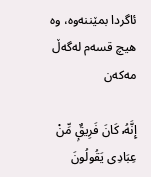ئاگردا بمێننەوە، وە ھیچ قسەم لەگەڵ مەکەن

إِنَّهُۥ كَانَ فَرِيقٌۭ مِّنْ عِبَادِى يَقُولُونَ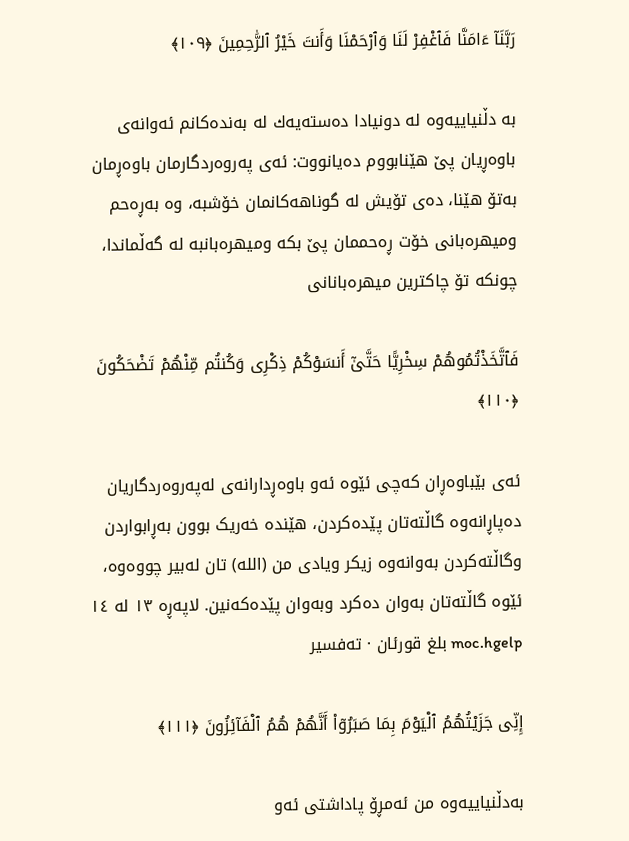رَبَّنَآ ءَامَنَّا فَٱغْفِرْ لَنَا وَٱرْحَمْنَا وَأَنتَ خَيْرُ ٱلرَّٰحِمِينَ ﴿١٠٩﴾

بە دڵنیاییەوە لە دونیادا دەستەیەك لە بەندەکانم ئەوانەی باوەڕیان پێ ھێنابووم دەیانووت: ئەی پەروەردگارمان باوەڕمان بەتۆ ھێنا، دەی تۆیش لە گوناھەکانمان خۆشبە، وە بەڕەحم ومیھرەبانی خۆت ڕەحممان پێ بکە ومیھرەبانبە لە گەڵماندا، چونکە تۆ چاکترین میھرەبانانی

فَٱتَّخَذْتُمُوهُمْ سِخْرِيًّا حَتَّىٰٓ أَنسَوْكُمْ ذِكْرِى وَكُنتُم مِّنْهُمْ تَضْحَكُونَ ﴿١١٠﴾

ئەی بێباوەڕان کەچی ئێوە ئەو باوەڕدارانەی لەپەروەردگاریان دەپاڕانەوە گاڵتەتان پێدەکردن، ھێندە خەریک بوون بەڕابواردن وگاڵتەکردن بەوانەوە زیکر ویادی من (اللە) تان لەبیر چووەوە، ئێوە گاڵتەتان بەوان دەکرد وبەوان پێدەکەنین. لاپەڕە ١٣ لە ١٤ moc.hgelp بلغ قورئان · تەفسیر

إِنِّى جَزَيْتُهُمُ ٱلْيَوْمَ بِمَا صَبَرُوٓا۟ أَنَّهُمْ هُمُ ٱلْفَآئِزُونَ ﴿١١١﴾

بەدڵنیاییەوە من ئەمڕۆ پاداشتی ئەو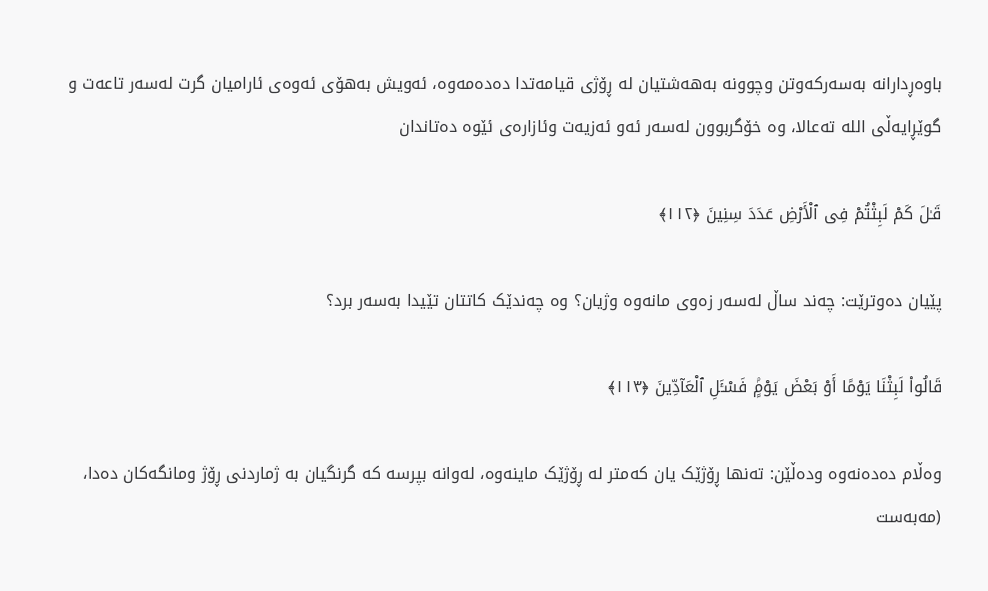باوەڕدارانە بەسەرکەوتن وچوونە بەھەشتیان لە ڕۆژی قیامەتدا دەدەمەوە، ئەویش بەھۆی ئەوەی ئارامیان گرت لەسەر تاعەت و گوێڕایەڵی اللە تەعالا، وە خۆگربوون لەسەر ئەو ئەزیەت وئازارەی ئێوە دەتاندان

قَـٰلَ كَمْ لَبِثْتُمْ فِى ٱلْأَرْضِ عَدَدَ سِنِينَ ﴿١١٢﴾

پێیان دەوترێت: چەند ساڵ لەسەر زەوی مانەوە وژیان؟ وە چەندێک کاتتان تێیدا بەسەر برد؟

قَالُوا۟ لَبِثْنَا يَوْمًا أَوْ بَعْضَ يَوْمٍۢ فَسْـَٔلِ ٱلْعَآدِّينَ ﴿١١٣﴾

وەڵام دەدەنەوە ودەڵێن: تەنھا ڕۆژێک یان کەمتر لە ڕۆژێک ماینەوە، لەوانە بپرسە کە گرنگیان بە ژماردنی ڕۆژ ومانگەکان دەدا، (مەبەست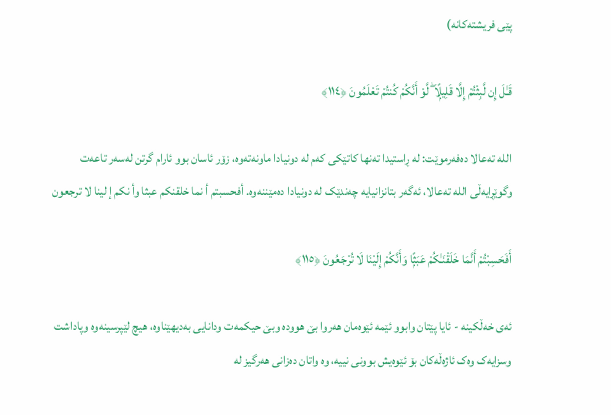پێی فریشتەکانە)

قَـٰلَ إِن لَّبِثْتُمْ إِلَّا قَلِيلًۭا ۖ لَّوْ أَنَّكُمْ كُنتُمْ تَعْلَمُونَ ﴿١١٤﴾

اللە تەعالا دەفەرموێت: لە ڕاستیدا تەنھا کاتێکی کەم لە دونیادا ماونەتەوە، زۆر ئاسان بوو ئارام گرتن لەسەر تاعەت وگوێڕایەڵی اللە تەعالا، ئەگەر بتانزانیایە چەندێک لە دونیادا دەمێننەوە. أفحسبتم أ نما خلقنكم عبثا وأ نكم إ لينا لا ترجعون

أَفَحَسِبْتُمْ أَنَّمَا خَلَقْنَـٰكُمْ عَبَثًۭا وَأَنَّكُمْ إِلَيْنَا لَا تُرْجَعُونَ ﴿١١٥﴾

ئەی خەڵکینە - ئایا پێتان وابوو ئێمە ئێوەمان ھەروا بێ ھوودە وبێ حیکمەت ودانایی بەدیھێناوە، ھیچ لێپرسینەوە وپاداشت وسزایەک وەک ئاژەڵەکان بۆ ئێوەیش بوونی نییە، وە واتان دەزانی ھەرگیز لە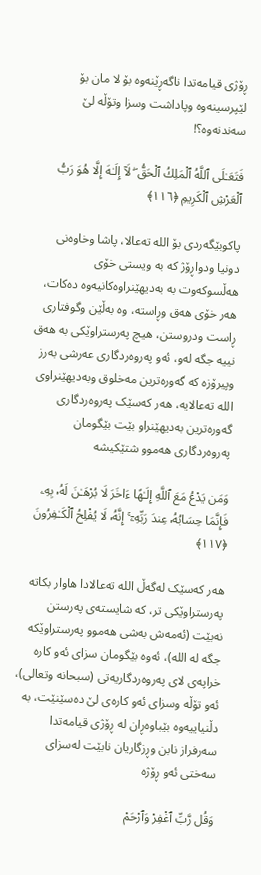ڕۆژی قیامەتدا ناگەڕێنەوە بۆ لا مان بۆ لێپرسینەوە وپاداشت وسزا وتۆڵە لێ سەندنەوە؟!

فَتَعَـٰلَى ٱللَّهُ ٱلْمَلِكُ ٱلْحَقُّ ۖ لَآ إِلَـٰهَ إِلَّا هُوَ رَبُّ ٱلْعَرْشِ ٱلْكَرِيمِ ﴿١١٦﴾

پاکوبێگەردی بۆ اللە تەعالا، پاشا وخاوەنی دونیا ودواڕۆژ کە بە ویستی خۆی ھەڵسوکەوت بە بەدیھێنراوەکانیەوە دەکات، ھەر خۆی ھەق وڕاستە، وە بەڵێن وگوفتاری ڕاست ودروستن، ھیچ پەرستراوێکی بە ھەق نییە جگە لەو، ئەو پەروەردگاری عەرشی بەرز وپیرۆزە کە گەورەترین مەخلوق وبەدیھێنراوی اللە تەعالایە، ھەر کەسێک پەروەردگاری گەورەترین بەدیھێنراو بێت بێگومان پەروەردگاری ھەموو شتێکیشە

وَمَن يَدْعُ مَعَ ٱللَّهِ إِلَـٰهًا ءَاخَرَ لَا بُرْهَـٰنَ لَهُۥ بِهِۦ فَإِنَّمَا حِسَابُهُۥ عِندَ رَبِّهِۦٓ ۚ إِنَّهُۥ لَا يُفْلِحُ ٱلْكَـٰفِرُونَ ﴿١١٧﴾

ھەر کەسێک لەگەڵ اللە تەعالادا ھاوار بکاتە پەرستراوێکی تر، کە شایستەی پەرستن نەبێت (ئەمەش بەشی ھەموو پەرستراوێکە جگە لە اللە)، ئەوە بێگومان سزای ئەو کارە خراپەی لای پەروەردگاریەتی (سبحانە وتعالی)، ئەو تۆڵە وسزای ئەو کارەی لێ دەسێنێت، بە دڵنیاییەوە بێباوەڕان لە ڕۆژی قیامەتدا سەرفراز نابن وڕزگاریان نابێت لەسزای سەختی ئەو ڕۆژە

وَقُل رَّبِّ ٱغْفِرْ وَٱرْحَمْ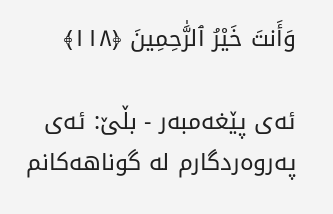وَأَنتَ خَيْرُ ٱلرَّٰحِمِينَ ﴿١١٨﴾

ئەی پێغەمبەر - بڵێ: ئەی پەروەردگارم لە گوناھەکانم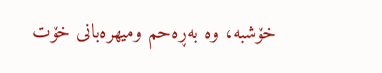خۆشبە، وە بەڕەحم ومیھرەبانی خۆت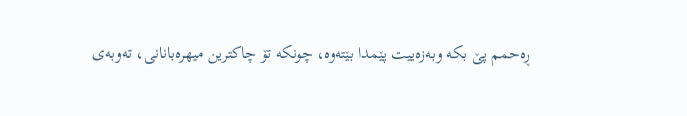ڕەحمم پێ بکە وبەزەییت پێمدا بێتەوە، چونکە تۆ چاکترین میھرەبانانی، تەوبەی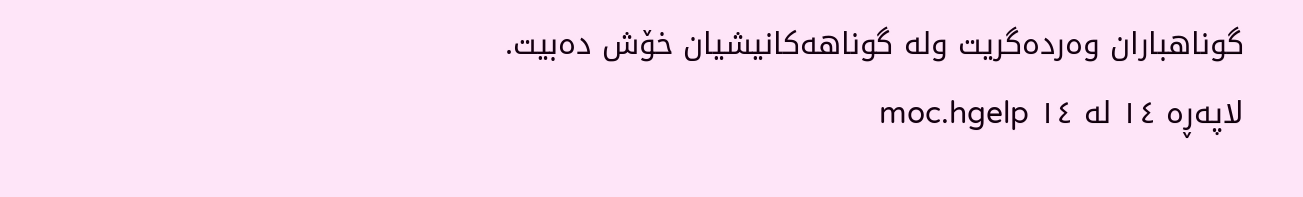گوناھباران وەردەگریت ولە گوناھەکانیشیان خۆش دەبیت. لاپەڕە ١٤ لە ١٤ moc.hgelp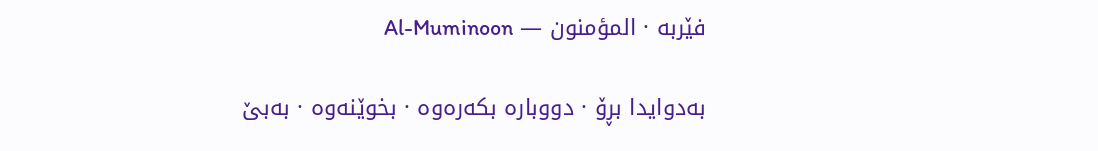فێربە · المؤمنون — Al-Muminoon

بەدوایدا بڕۆ · دووبارە بکەرەوە · بخوێنەوە · بەبێ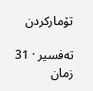تۆمارکردن

تەفسیر · 31 زمان